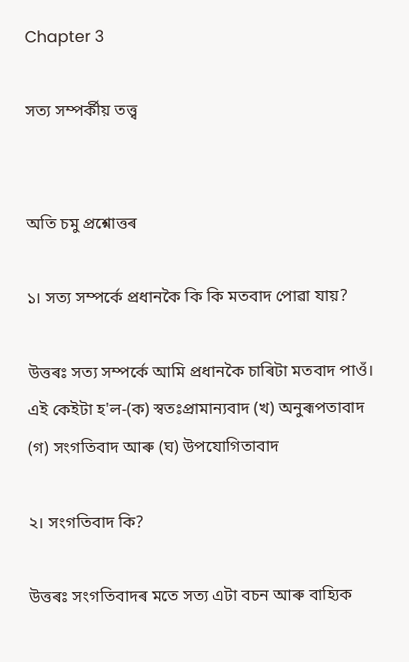Chapter 3

সত্য সম্পৰ্কীয় তত্ত্ব


অতি চমু প্রশ্নোত্তৰ

১। সত্য সম্পর্কে প্রধানকৈ কি কি মতবাদ পোৱা যায়?

উত্তৰঃ সত্য সম্পর্কে আমি প্রধানকৈ চাৰিটা মতবাদ পাওঁ। এই কেইটা হ'ল-(ক) স্বতঃপ্রামান্যবাদ (খ) অনুৰূপতাবাদ (গ) সংগতিবাদ আৰু (ঘ) উপযোগিতাবাদ

২। সংগতিবাদ কি?

উত্তৰঃ সংগতিবাদৰ মতে সত্য এটা বচন আৰু বাহ্যিক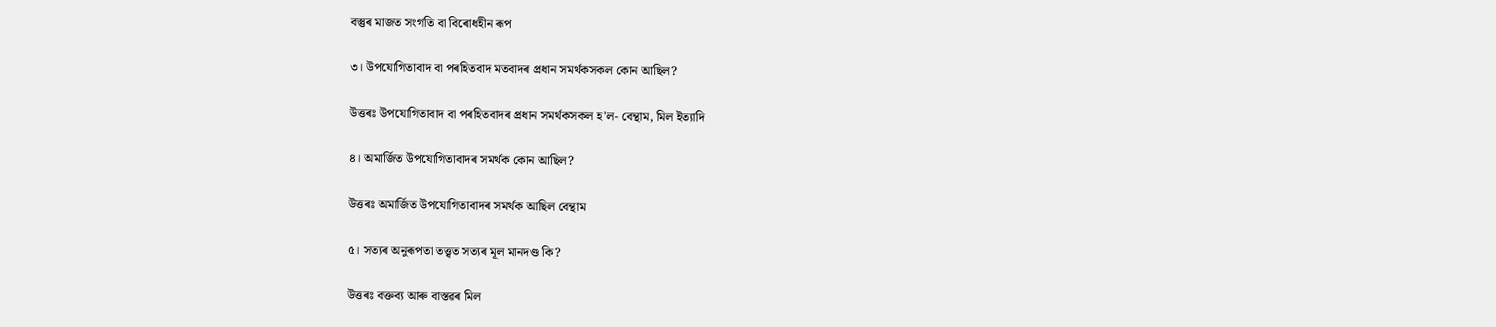বস্তুৰ মাজত সংগতি বা বিৰোধহীন ৰূপ

৩। উপযোগিতাবাদ বা পৰহিতবাদ মতবাদৰ প্রধান সমর্থকসকল কোন আছিল?

উত্তৰঃ উপযোগিতাবাদ বা পৰহিতবাদৰ প্রধান সমর্থকসকল হ'ল- বেন্থাম, মিল ইত্যাদি

৪। অমার্জিত উপযোগিতাবাদৰ সমৰ্থক কোন আছিল?

উত্তৰঃ অমার্জিত উপযোগিতাবাদৰ সমৰ্থক আছিল বেন্থাম

৫। সত্যৰ অনুৰূপতা তত্ত্বত সত্যৰ মূল মানদণ্ড কি?

উত্তৰঃ বক্তব্য আৰু বাস্তৱৰ মিল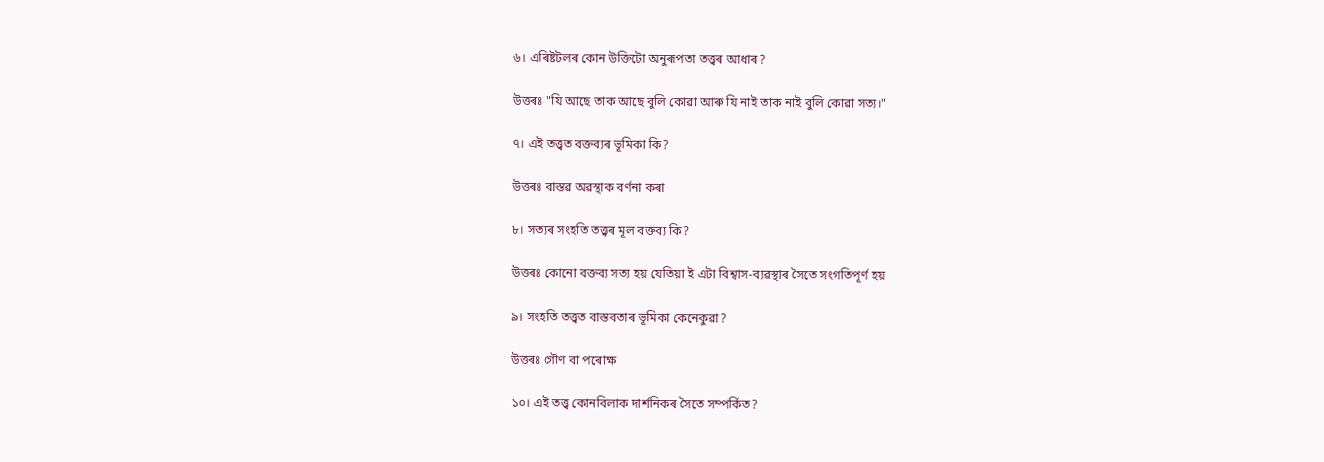৬। এৰিষ্টটলৰ কোন উক্তিটো অনুৰূপতা তত্ত্বৰ আধাৰ?

উত্তৰঃ "যি আছে তাক আছে বুলি কোৱা আৰু যি নাই তাক নাই বুলি কোৱা সত্য।"

৭। এই তত্ত্বত বক্তব্যৰ ভূমিকা কি?

উত্তৰঃ বাস্তৱ অৱস্থাক বর্ণনা কৰা

৮। সত্যৰ সংহতি তত্ত্বৰ মূল বক্তব্য কি?

উত্তৰঃ কোনো বক্তব্য সত্য হয় যেতিয়া ই এটা বিশ্বাস-ব্যৱস্থাৰ সৈতে সংগতিপূর্ণ হয়

৯। সংহতি তত্ত্বত বাস্তবতাৰ ভূমিকা কেনেকুৱা?

উত্তৰঃ গৌণ বা পৰোক্ষ

১০। এই তত্ত্ব কোনবিলাক দার্শনিকৰ সৈতে সম্পর্কিত?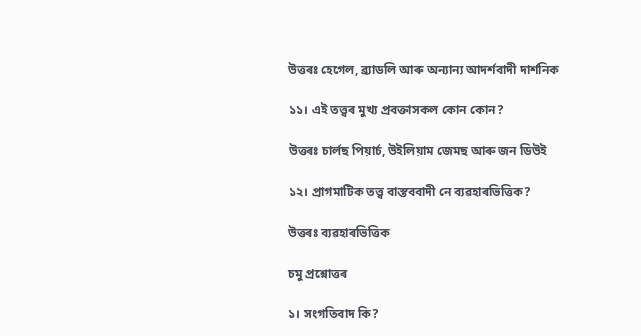উত্তৰঃ হেগেল, ব্র্যাডলি আৰু অন্যান্য আদর্শবাদী দার্শনিক

১১। এই তত্ত্বৰ মুখ্য প্রবক্তাসকল কোন কোন?

উত্তৰঃ চাৰ্লছ পিয়ার্চ, উইলিয়াম জেমছ আৰু জন ডিউই

১২। প্রাগমাটিক তত্ত্ব বাস্তববাদী নে ব্যৱহাৰভিত্তিক?

উত্তৰঃ ব্যৱহাৰভিত্তিক

চমু প্রশ্নোত্তৰ

১। সংগতিবাদ কি?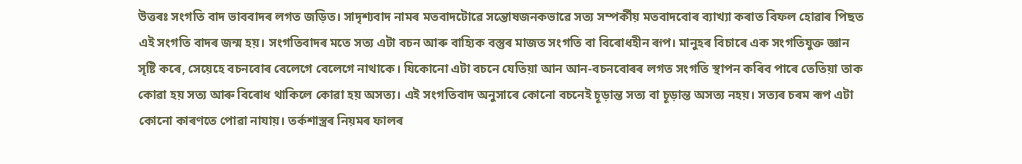উত্তৰঃ সংগতি বাদ ভাববাদৰ লগত জড়িত। সাদৃশ্যবাদ নামৰ মতবাদটোৱে সন্তোষজনকভাৱে সত্য সম্পর্কীয় মতবাদবোৰ ব্যাখ্যা কৰাত বিফল হোৱাৰ পিছত এই সংগতি বাদৰ জন্ম হয়। সংগতিবাদৰ মতে সত্য এটা বচন আৰু বাহ্যিক বস্তুৰ মাজত সংগতি বা বিৰোধহীন ৰূপ। মানুহৰ বিচাৰে এক সংগতিযুক্ত জ্ঞান সৃষ্টি কৰে, সেয়েহে বচনবোৰ বেলেগে বেলেগে নাথাকে। যিকোনো এটা বচনে যেতিয়া আন আন-বচনবোৰৰ লগত সংগতি স্থাপন কৰিব পাৰে তেতিয়া তাক কোৱা হয় সত্য আৰু বিৰোধ থাকিলে কোৱা হয় অসত্য। এই সংগতিবাদ অনুসাৰে কোনো বচনেই চূড়ান্ত সত্য বা চূড়ান্ত অসত্য নহয়। সত্যৰ চৰম ৰূপ এটা কোনো কাৰণতে পোৱা নাযায়। তর্কশাস্ত্ৰৰ নিয়মৰ ফালৰ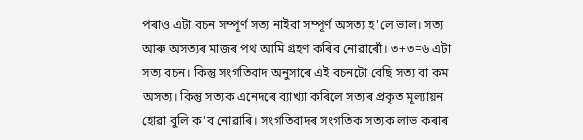পৰাও এটা বচন সম্পূর্ণ সত্য নাইবা সম্পূর্ণ অসত্য হ'লে ভাল। সত্য আৰু অসত্যৰ মাজৰ পথ আমি গ্রহণ কৰিব নোৱাৰোঁ। ৩+৩=৬ এটা সত্য বচন। কিন্তু সংগতিবাদ অনুসাৰে এই বচনটো বেছি সত্য বা কম অসত্য। কিন্তু সত্যক এনেদৰে ব্যাখ্যা কৰিলে সত্যৰ প্ৰকৃত মূল্যায়ন হোৱা বুলি ক'ব নোৱাৰি। সংগতিবাদৰ সংগতিক সত্যক লাভ কৰাৰ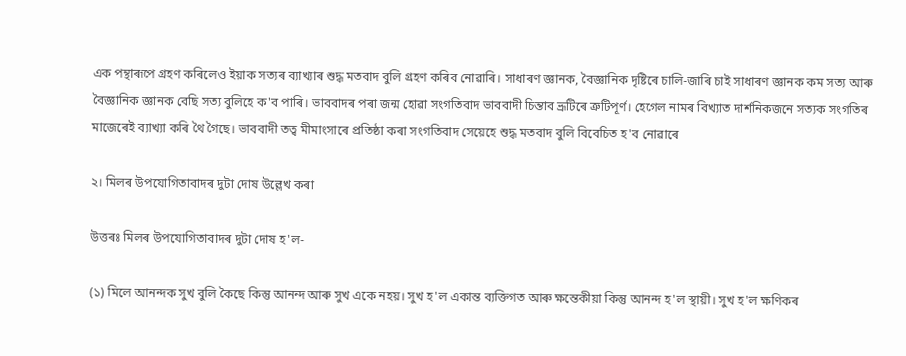এক পন্থাৰূপে গ্রহণ কৰিলেও ইয়াক সত্যৰ ব্যাখ্যাৰ শুদ্ধ মতবাদ বুলি গ্ৰহণ কৰিব নোৱাৰি। সাধাৰণ জ্ঞানক, বৈজ্ঞানিক দৃষ্টিৰে চালি-জাৰি চাই সাধাৰণ জ্ঞানক কম সত্য আৰু বৈজ্ঞানিক জ্ঞানক বেছি সত্য বুলিহে ক'ব পাৰি। ভাববাদৰ পৰা জন্ম হোৱা সংগতিবাদ ভাববাদী চিন্তাব ভ্রূটিৰে ত্রুটিপূর্ণ। হেগেল নামৰ বিখ্যাত দার্শনিকজনে সত্যক সংগতিৰ মাজেৰেই ব্যাখ্যা কৰি থৈ গৈছে। ভাববাদী তত্ব মীমাংসাৰে প্ৰতিষ্ঠা কৰা সংগতিবাদ সেয়েহে শুদ্ধ মতবাদ বুলি বিবেচিত হ'ব নোৱাৰে

২। মিলৰ উপযোগিতাবাদৰ দুটা দোষ উল্লেখ কৰা

উত্তৰঃ মিলৰ উপযোগিতাবাদৰ দুটা দোষ হ'ল-

(১) মিলে আনন্দক সুখ বুলি কৈছে কিন্তু আনন্দ আৰু সুখ একে নহয়। সুখ হ'ল একান্ত ব্যক্তিগত আৰু ক্ষন্তেকীয়া কিন্তু আনন্দ হ'ল স্থায়ী। সুখ হ'ল ক্ষণিকৰ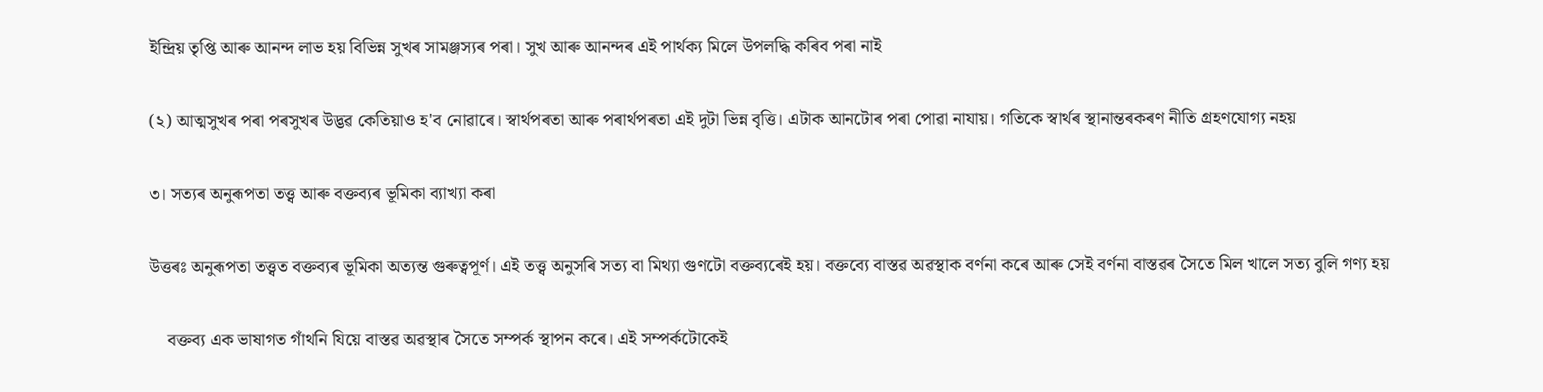ইন্দ্রিয় তৃপ্তি আৰু আনন্দ লাভ হয় বিভিন্ন সুখৰ সামঞ্জস্যৰ পৰা। সুখ আৰু আনন্দৰ এই পাৰ্থক্য মিলে উপলদ্ধি কৰিব পৰা নাই

(২) আত্মসুখৰ পৰা পৰসুখৰ উদ্ভৱ কেতিয়াও হ'ব নোৱাৰে। স্বাৰ্থপৰতা আৰু পৰাৰ্থপৰতা এই দুটা ভিন্ন বৃত্তি। এটাক আনটোৰ পৰা পোৱা নাযায়। গতিকে স্বাৰ্থৰ স্থানান্তৰকৰণ নীতি গ্রহণযোগ্য নহয়

৩। সত্যৰ অনুৰূপতা তত্ত্ব আৰু বক্তব্যৰ ভূমিকা ব্যাখ্যা কৰা

উত্তৰঃ অনুৰূপতা তত্ত্বত বক্তব্যৰ ভূমিকা অত্যন্ত গুৰুত্বপূৰ্ণ। এই তত্ত্ব অনুসৰি সত্য বা মিথ্যা গুণটো বক্তব্যৰেই হয়। বক্তব্যে বাস্তৱ অৱস্থাক বর্ণনা কৰে আৰু সেই বর্ণনা বাস্তৱৰ সৈতে মিল খালে সত্য বুলি গণ্য হয়

    বক্তব্য এক ভাষাগত গাঁথনি যিয়ে বাস্তৱ অৱস্থাৰ সৈতে সম্পর্ক স্থাপন কৰে। এই সম্পর্কটোকেই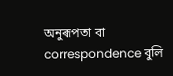অনুৰূপতা বা correspondence বুলি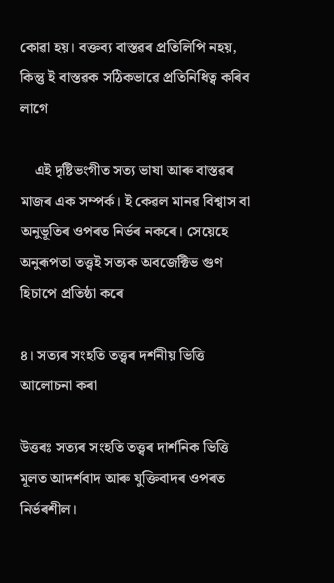কোৱা হয়। বক্তব্য বাস্তৱৰ প্রতিলিপি নহয়, কিন্তু ই বাস্তৱক সঠিকভাৱে প্রতিনিধিত্ব কৰিব লাগে

    এই দৃষ্টিভংগীত সত্য ভাষা আৰু বাস্তৱৰ মাজৰ এক সম্পর্ক। ই কেৱল মানৱ বিশ্বাস বা অনুভূতিৰ ওপৰত নিৰ্ভৰ নকৰে। সেয়েহে অনুৰূপতা তত্ত্বই সত্যক অবজেক্টিভ গুণ হিচাপে প্রতিষ্ঠা কৰে

৪। সত্যৰ সংহতি তত্ত্বৰ দৰ্শনীয় ভিত্তি আলোচনা কৰা

উত্তৰঃ সত্যৰ সংহতি তত্ত্বৰ দাৰ্শনিক ভিত্তি মূলত আদর্শবাদ আৰু যুক্তিবাদৰ ওপৰত নিৰ্ভৰশীল।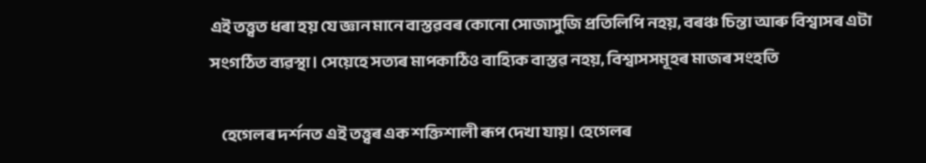এই তত্ত্বত ধৰা হয় যে জ্ঞান মানে বাস্তৱবৰ কোনো সোজাসুজি প্রতিলিপি নহয়, বৰঞ্চ চিন্তা আৰু বিশ্বাসৰ এটা সংগঠিত ব্যৱস্থা। সেয়েহে সত্যৰ মাপকাঠিও বাহ্যিক বাস্তৱ নহয়, বিশ্বাসসমূহৰ মাজৰ সংহতি

    হেগেলৰ দৰ্শনত এই তত্ত্বৰ এক শক্তিশালী ৰূপ দেখা যায়। হেগেলৰ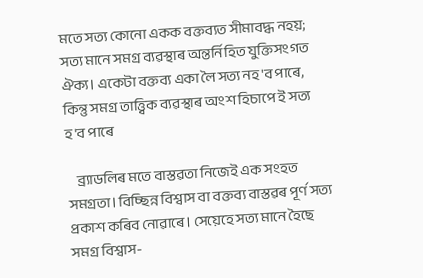মতে সত্য কোনো একক বক্তব্যত সীমাবদ্ধ নহয়; সত্য মানে সমগ্ৰ ব্যৱস্থাৰ অন্তর্নিহিত যুক্তিসংগত ঐক্য। একেটা বক্তব্য একা লৈ সত্য নহ'ব পাৰে, কিন্তু সমগ্ৰ তাত্ত্বিক ব্যৱস্থাৰ অংশ হিচাপে ই সত্য হ'ব পাৰে

    ব্র্যাডলিৰ মতে বাস্তৱতা নিজেই এক সংহত সমগ্রতা। বিচ্ছিন্ন বিশ্বাস বা বক্তব্য বাস্তৱৰ পূৰ্ণ সত্য প্রকাশ কৰিব নোৱাৰে। সেয়েহে সত্য মানে হৈছে সমগ্র বিশ্বাস-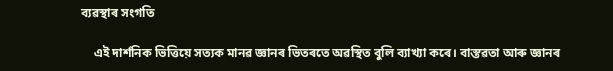ব্যৱস্থাৰ সংগতি

    এই দার্শনিক ভিত্তিয়ে সত্যক মানৱ জ্ঞানৰ ভিতৰতে অৱস্থিত বুলি ব্যাখ্যা কৰে। বাস্তৱতা আৰু জ্ঞানৰ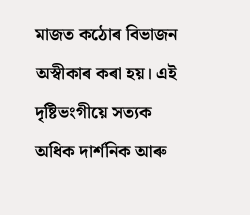মাজত কঠোৰ বিভাজন অস্বীকাৰ কৰা হয়। এই দৃষ্টিভংগীয়ে সত্যক অধিক দার্শনিক আৰু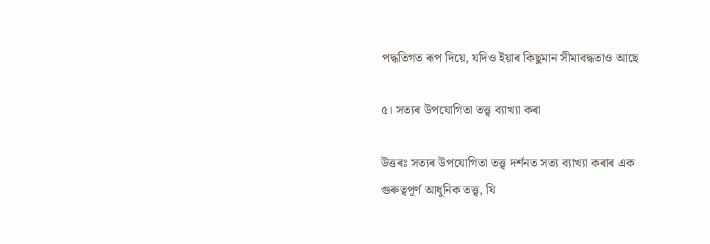পদ্ধতিগত ৰূপ দিয়ে, যদিও ইয়াৰ কিছুমান সীমাবদ্ধতাও আছে

৫। সত্যৰ উপযোগিতা তত্ত্ব ব্যাখ্যা কৰা

উত্তৰঃ সত্যৰ উপযোগিতা তত্ত্ব দৰ্শনত সত্য ব্যাখ্যা কৰাৰ এক গুৰুত্বপূৰ্ণ আধুনিক তত্ত্ব, যি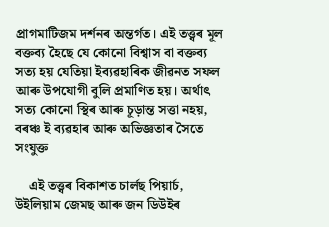প্রাগমাটিজম দৰ্শনৰ অন্তৰ্গত। এই তত্ত্বৰ মূল বক্তব্য হৈছে যে কোনো বিশ্বাস বা বক্তব্য সত্য হয় যেতিয়া ইব্যৱহাৰিক জীৱনত সফল আৰু উপযোগী বুলি প্রমাণিত হয়। অর্থাৎ সত্য কোনো স্থিৰ আৰু চূড়ান্ত সত্তা নহয়, বৰঞ্চ ই ব্যৱহাৰ আৰু অভিজ্ঞতাৰ সৈতে সংযুক্ত

    এই তত্ত্বৰ বিকাশত চার্লছ পিয়ার্চ, উইলিয়াম জেমছ আৰু জন ডিউইৰ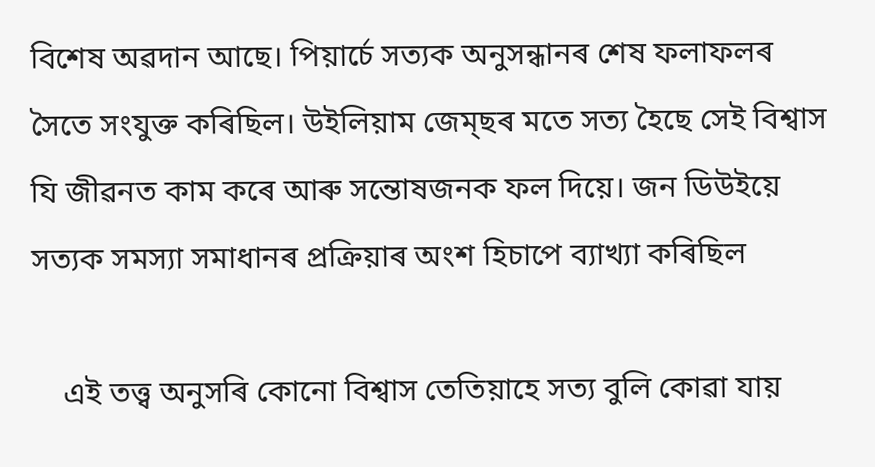বিশেষ অৱদান আছে। পিয়ার্চে সত্যক অনুসন্ধানৰ শেষ ফলাফলৰ সৈতে সংযুক্ত কৰিছিল। উইলিয়াম জেম্ছৰ মতে সত্য হৈছে সেই বিশ্বাস যি জীৱনত কাম কৰে আৰু সন্তোষজনক ফল দিয়ে। জন ডিউইয়ে সত্যক সমস্যা সমাধানৰ প্ৰক্ৰিয়াৰ অংশ হিচাপে ব্যাখ্যা কৰিছিল

    এই তত্ত্ব অনুসৰি কোনো বিশ্বাস তেতিয়াহে সত্য বুলি কোৱা যায়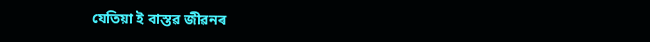যেতিয়া ই বাস্তৱ জীৱনৰ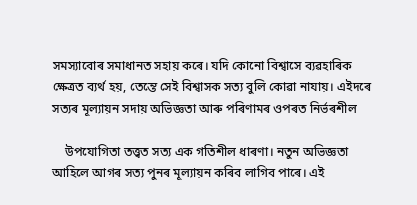সমস্যাবোৰ সমাধানত সহায় কৰে। যদি কোনো বিশ্বাসে ব্যৱহাৰিক ক্ষেত্ৰত ব্যর্থ হয়, তেন্তে সেই বিশ্বাসক সত্য বুলি কোৱা নাযায়। এইদৰে সত্যৰ মূল্যায়ন সদায় অভিজ্ঞতা আৰু পৰিণামৰ ওপৰত নিৰ্ভৰশীল

    উপযোগিতা তত্ত্বত সত্য এক গতিশীল ধাৰণা। নতুন অভিজ্ঞতা আহিলে আগৰ সত্য পুনৰ মূল্যায়ন কৰিব লাগিব পাৰে। এই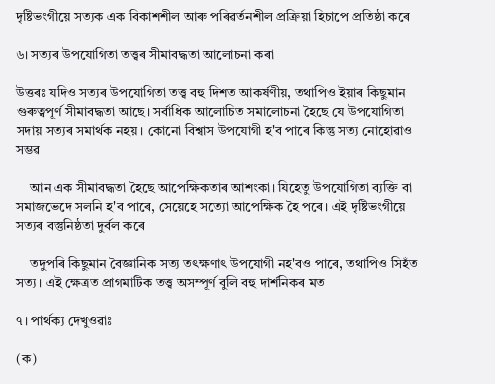দৃষ্টিভংগীয়ে সত্যক এক বিকাশশীল আৰু পৰিৱৰ্তনশীল প্রক্রিয়া হিচাপে প্রতিষ্ঠা কৰে

৬। সত্যৰ উপযোগিতা তত্ত্বৰ সীমাবদ্ধতা আলোচনা কৰা

উত্তৰঃ যদিও সত্যৰ উপযোগিতা তত্ত্ব বহু দিশত আকর্ষণীয়, তথাপিও ইয়াৰ কিছুমান গুৰুত্বপূর্ণ সীমাবদ্ধতা আছে। সর্বাধিক আলোচিত সমালোচনা হৈছে যে উপযোগিতা সদায় সত্যৰ সমাৰ্থক নহয়। কোনো বিশ্বাস উপযোগী হ'ব পাৰে কিন্তু সত্য নোহোৱাও সম্ভৱ

    আন এক সীমাবদ্ধতা হৈছে আপেক্ষিকতাৰ আশংকা। যিহেতু উপযোগিতা ব্যক্তি বা সমাজভেদে সলনি হ'ব পাৰে, সেয়েহে সত্যো আপেক্ষিক হৈ পৰে। এই দৃষ্টিভংগীয়ে সত্যৰ বস্তুনিষ্ঠতা দুর্বল কৰে

    তদুপৰি কিছুমান বৈজ্ঞানিক সত্য তৎক্ষণাৎ উপযোগী নহ'বও পাৰে, তথাপিও সিহঁত সত্য। এই ক্ষেত্রত প্রাগমাটিক তত্ত্ব অসম্পূর্ণ বুলি বহু দার্শনিকৰ মত

৭। পার্থক্য দেখুওৱাঃ

(ক)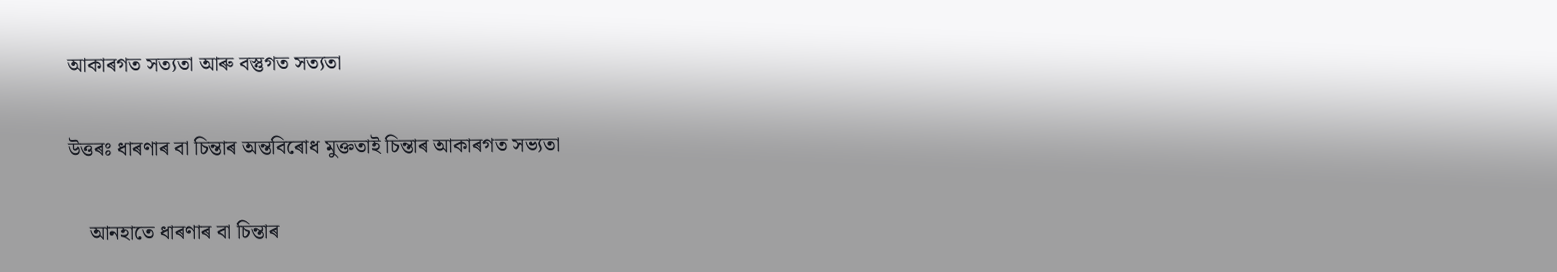আকাৰগত সত্যতা আৰু বস্তুগত সত্যতা

উত্তৰঃ ধাৰণাৰ বা চিন্তাৰ অন্তবিৰোধ মুক্ততাই চিন্তাৰ আকাৰগত সভ্যতা

    আনহাতে ধাৰণাৰ বা চিন্তাৰ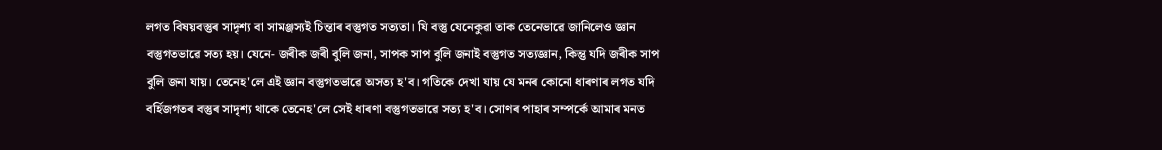লগত বিষয়বস্তুৰ সাদৃশ্য বা সামঞ্জস্যই চিন্তাৰ বস্তুগত সত্যতা। যি বস্তু যেনেকুৱা তাক তেনেভাৱে জানিলেও জ্ঞান বস্তুগতভাৱে সত্য হয়। যেনে- জৰীক জৰী বুলি জনা, সাপক সাপ বুলি জনাই বস্তুগত সত্যজ্ঞান, কিন্তু যদি জৰীক সাপ বুলি জনা যায়। তেনেহ'লে এই জ্ঞান বস্তুগতভাৱে অসত্য হ'ব। গতিকে দেখা যায় যে মনৰ কোনো ধাৰণাৰ লগত যদি বৰ্হিজগতৰ বস্তুৰ সাদৃশ্য থাকে তেনেহ'লে সেই ধাৰণা বস্তুগতভাৱে সত্য হ'ব। সোণৰ পাহাৰ সম্পৰ্কে আমাৰ মনত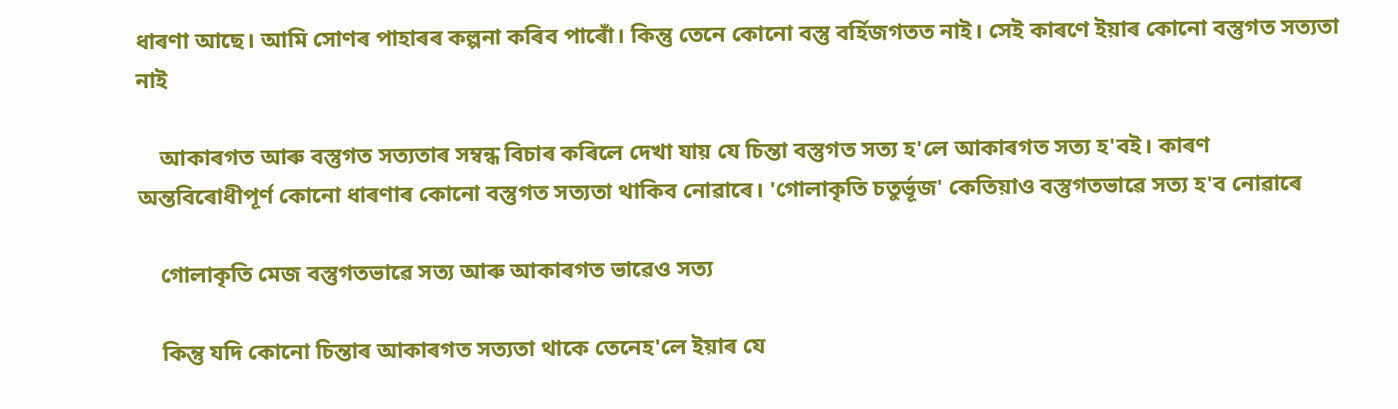ধাৰণা আছে। আমি সোণৰ পাহাৰৰ কল্পনা কৰিব পাৰোঁ। কিন্তু তেনে কোনো বস্তু বর্হিজগতত নাই। সেই কাৰণে ইয়াৰ কোনো বস্তুগত সত্যতা নাই

    আকাৰগত আৰু বস্তুগত সত্যতাৰ সম্বন্ধ বিচাৰ কৰিলে দেখা যায় যে চিন্তা বস্তুগত সত্য হ'লে আকাৰগত সত্য হ'বই। কাৰণ অন্তবিৰোধীপূৰ্ণ কোনো ধাৰণাৰ কোনো বস্তুগত সত্যতা থাকিব নোৱাৰে। 'গোলাকৃতি চতুর্ভূজ' কেতিয়াও বস্তুগতভাৱে সত্য হ'ব নোৱাৰে

    গোলাকৃতি মেজ বস্তুগতভাৱে সত্য আৰু আকাৰগত ভাৱেও সত্য

    কিন্তু যদি কোনো চিন্তাৰ আকাৰগত সত্যতা থাকে তেনেহ'লে ইয়াৰ যে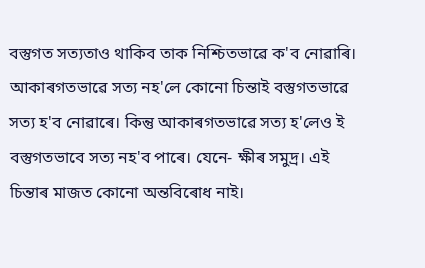বস্তুগত সত্যতাও থাকিব তাক নিশ্চিতভাৱে ক'ব নোৱাৰি। আকাৰগতভাৱে সত্য নহ'লে কোনো চিন্তাই বস্তুগতভাৱে সত্য হ'ব নোৱাৰে। কিন্তু আকাৰগতভাৱে সত্য হ'লেও ই বস্তুগতভাবে সত্য নহ'ব পাৰে। যেনে- ক্ষীৰ সমুদ্র। এই চিন্তাৰ মাজত কোনো অন্তবিৰোধ নাই।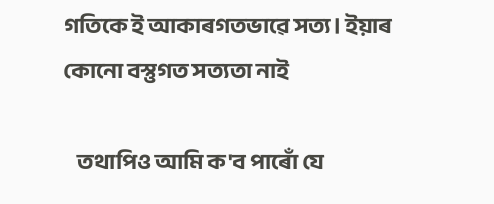গতিকে ই আকাৰগতভাৱে সত্য। ইয়াৰ কোনো বস্তুগত সত্যতা নাই

    তথাপিও আমি ক'ব পাৰোঁ যে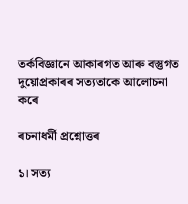তর্কবিজ্ঞানে আকাৰগত আৰু বস্তুগত দুয়োপ্ৰকাৰৰ সত্যতাকে আলোচনা কৰে

ৰচনাধৰ্মী প্রশ্নোত্তৰ

১। সত্য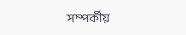সম্পর্কীয়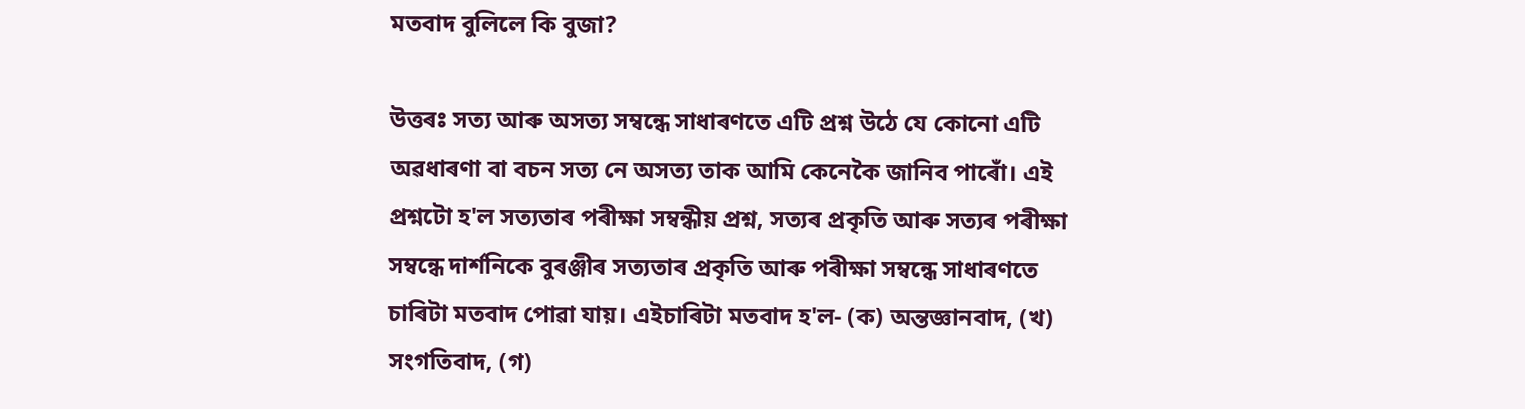মতবাদ বুলিলে কি বুজা?

উত্তৰঃ সত্য আৰু অসত্য সম্বন্ধে সাধাৰণতে এটি প্রশ্ন উঠে যে কোনো এটি অৱধাৰণা বা বচন সত্য নে অসত্য তাক আমি কেনেকৈ জানিব পাৰোঁ। এই প্রশ্নটো হ'ল সত্যতাৰ পৰীক্ষা সম্বন্ধীয় প্রশ্ন, সত্যৰ প্ৰকৃতি আৰু সত্যৰ পৰীক্ষা সম্বন্ধে দার্শনিকে বুৰঞ্জীৰ সত্যতাৰ প্ৰকৃতি আৰু পৰীক্ষা সম্বন্ধে সাধাৰণতে চাৰিটা মতবাদ পোৱা যায়। এইচাৰিটা মতবাদ হ'ল- (ক) অন্তজ্ঞানবাদ, (খ) সংগতিবাদ, (গ)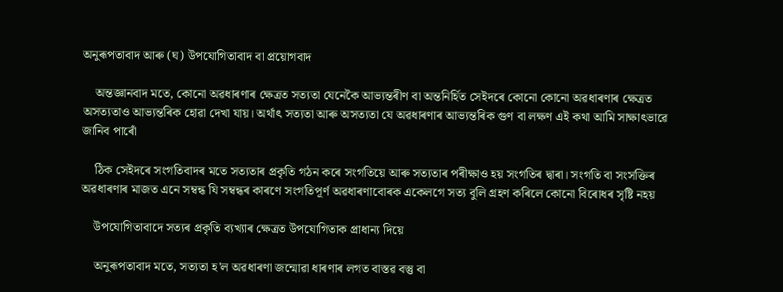অনুৰূপতাবাদ আৰু (ঘ) উপযোগিতাবাদ বা প্রয়োগবাদ

    অন্তজ্ঞানবাদ মতে, কোনো অৱধাৰণাৰ ক্ষেত্রত সত্যতা যেনেকৈ আভ্যন্তৰীণ বা অন্তনির্হিত সেইদৰে কোনো কোনো অৱধাৰণাৰ ক্ষেত্ৰত অসত্যতাও আভ্যন্তৰিক হোৱা দেখা যায়। অর্থাৎ সত্যতা আৰু অসত্যতা যে অৱধাৰণাৰ আভ্যন্তৰিক গুণ বা লক্ষণ এই কথা আমি সাক্ষাৎভাৱে জানিব পাৰোঁ

    ঠিক সেইদৰে সংগতিবাদৰ মতে সত্যতাৰ প্ৰকৃতি গঠন কৰে সংগতিয়ে আৰু সত্যতাৰ পৰীক্ষাও হয় সংগতিৰ দ্বাৰা। সংগতি বা সংসক্তিৰ অৱধাৰণাৰ মাজত এনে সম্বন্ধ যি সম্বন্ধৰ কাৰণে সংগতিপূৰ্ণ অৱধাৰণাবোৰক একেলগে সত্য বুলি গ্রহণ কৰিলে কোনো বিৰোধৰ সৃষ্টি নহয়

    উপযোগিতাবাদে সত্যৰ প্ৰকৃতি ব্যখ্যাৰ ক্ষেত্ৰত উপযোগিতাক প্রাধান্য দিয়ে

    অনুৰূপতাবাদ মতে, সত্যতা হ'ল অৱধাৰণা জন্মোৱা ধাৰণাৰ লগত বাস্তৱ বস্তু বা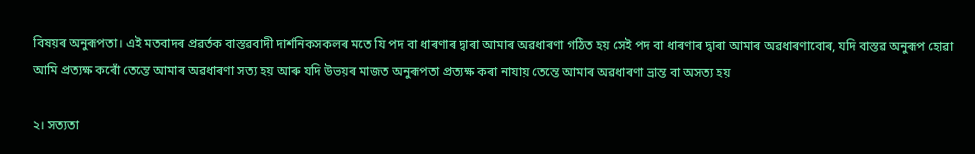বিষয়ৰ অনুৰূপতা। এই মতবাদৰ প্ৰৱৰ্তক বাস্তৱবাদী দার্শনিকসকলৰ মতে যি পদ বা ধাৰণাৰ দ্বাৰা আমাৰ অৱধাৰণা গঠিত হয় সেই পদ বা ধাৰণাৰ দ্বাৰা আমাৰ অৱধাৰণাবোৰ, যদি বাস্তৱ অনুৰূপ হোৱা আমি প্রত্যক্ষ কৰোঁ তেন্তে আমাৰ অৱধাৰণা সত্য হয় আৰু যদি উভয়ৰ মাজত অনুৰূপতা প্রত্যক্ষ কৰা নাযায় তেন্তে আমাৰ অৱধাৰণা ভ্রান্ত বা অসত্য হয়

২। সত্যতা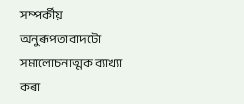সম্পৰ্কীয় অনুৰূপতাবাদটো সমালোচনাত্মক ব্যাখ্যা কৰা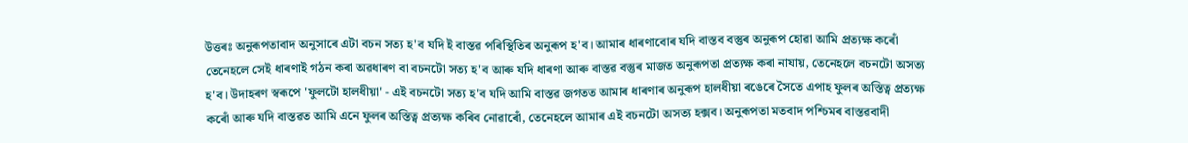উত্তৰঃ অনুৰূপতাবাদ অনুসাৰে এটা বচন সত্য হ'ব যদি ই বাস্তৱ পৰিস্থিতিৰ অনুৰূপ হ'ব। আমাৰ ধাৰণাবোৰ যদি বাস্তব বস্তুৰ অনুৰূপ হোৱা আমি প্রত্যক্ষ কৰোঁ তেনেহলে সেই ধাৰণাই গঠন কৰা অৱধাৰণ বা বচনটো সত্য হ'ব আৰু যদি ধাৰণা আৰু বাস্তৱ বস্তুৰ মাজত অনুৰূপতা প্রত্যক্ষ কৰা নাযায়, তেনেহলে বচনটো অসত্য হ'ব। উদাহৰণ স্বৰূপে 'ফুলটো হালধীয়া' - এই বচনটো সত্য হ'ব যদি আমি বাস্তৱ জগতত আমাৰ ধাৰণাৰ অনুৰূপ হালধীয়া ৰঙেৰে সৈতে এপাহ ফুলৰ অস্তিত্ব প্রত্যক্ষ কৰোঁ আৰু যদি বাস্তৱত আমি এনে ফুলৰ অস্তিত্ব প্রত্যক্ষ কৰিব নোৱাৰোঁ, তেনেহলে আমাৰ এই বচনটো অসত্য হক্সব। অনুৰূপতা মতবাদ পশ্চিমৰ বাস্তৱবাদী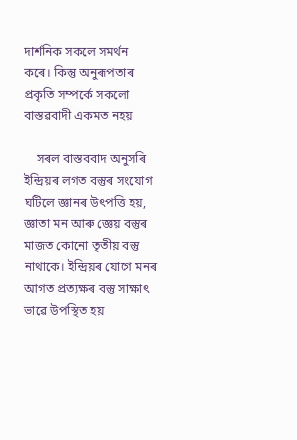দার্শনিক সকলে সমর্থন কৰে। কিন্তু অনুৰূপতাৰ প্ৰকৃতি সম্পর্কে সকলো বাস্তৱবাদী একমত নহয়

    সৰল বাস্তববাদ অনুসৰি ইন্দ্ৰিয়ৰ লগত বস্তুৰ সংযোগ ঘটিলে জ্ঞানৰ উৎপত্তি হয়, জ্ঞাতা মন আৰু জ্ঞেয় বস্তুৰ মাজত কোনো তৃতীয় বস্তু নাথাকে। ইন্দ্ৰিয়ৰ যোগে মনৰ আগত প্রত্যক্ষৰ বস্তু সাক্ষাৎ ভাৱে উপস্থিত হয়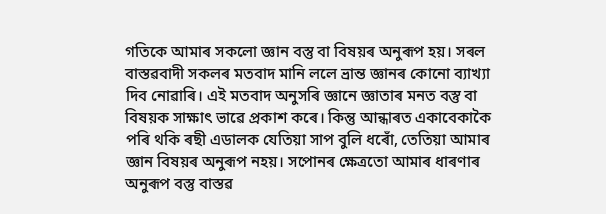গতিকে আমাৰ সকলো জ্ঞান বস্তু বা বিষয়ৰ অনুৰূপ হয়। সৰল বাস্তৱবাদী সকলৰ মতবাদ মানি ললে ভ্রান্ত জ্ঞানৰ কোনো ব্যাখ্যা দিব নোৱাৰি। এই মতবাদ অনুসৰি জ্ঞানে জ্ঞাতাৰ মনত বস্তু বা বিষয়ক সাক্ষাৎ ভাৱে প্রকাশ কৰে। কিন্তু আন্ধাৰত একাবেকাকৈ পৰি থকি ৰছী এডালক যেতিয়া সাপ বুলি ধৰোঁ, তেতিয়া আমাৰ জ্ঞান বিষয়ৰ অনুৰূপ নহয়। সপোনৰ ক্ষেত্ৰতো আমাৰ ধাৰণাৰ অনুৰূপ বস্তু বাস্তৱ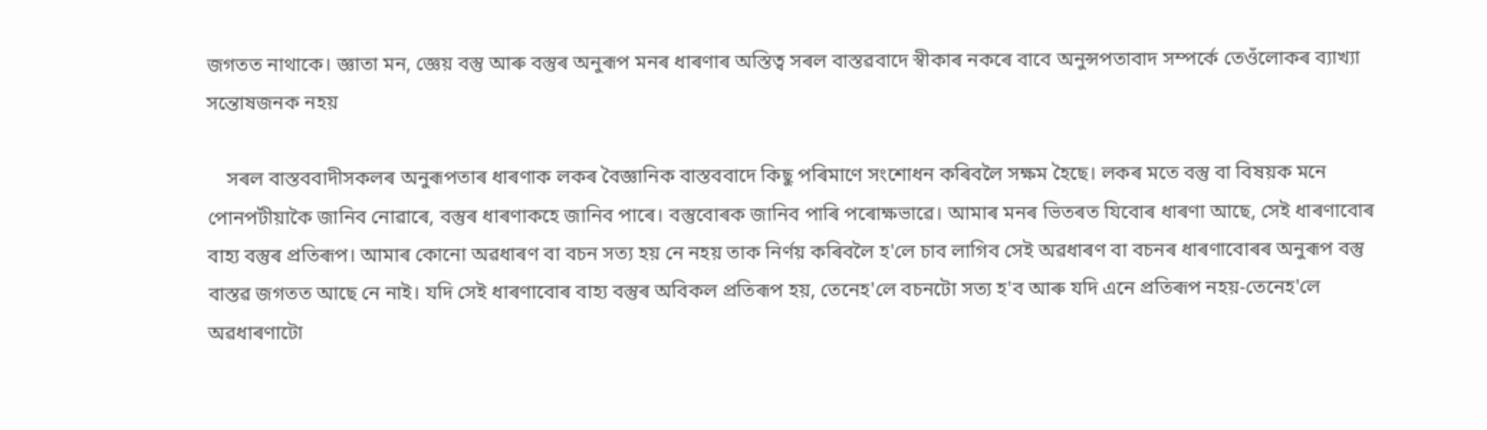জগতত নাথাকে। জ্ঞাতা মন, জ্ঞেয় বস্তু আৰু বস্তুৰ অনুৰূপ মনৰ ধাৰণাৰ অস্তিত্ব সৰল বাস্তৱবাদে স্বীকাৰ নকৰে বাবে অনুন্সপতাবাদ সম্পর্কে তেওঁলোকৰ ব্যাখ্যা সন্তোষজনক নহয়

    সৰল বাস্তববাদীসকলৰ অনুৰূপতাৰ ধাৰণাক লকৰ বৈজ্ঞানিক বাস্তববাদে কিছু পৰিমাণে সংশোধন কৰিবলৈ সক্ষম হৈছে। লকৰ মতে বস্তু বা বিষয়ক মনে পোনপটীয়াকৈ জানিব নোৱাৰে, বস্তুৰ ধাৰণাকহে জানিব পাৰে। বস্তুবোৰক জানিব পাৰি পৰোক্ষভাৱে। আমাৰ মনৰ ভিতৰত যিবোৰ ধাৰণা আছে, সেই ধাৰণাবোৰ বাহ্য বস্তুৰ প্ৰতিৰূপ। আমাৰ কোনো অৱধাৰণ বা বচন সত্য হয় নে নহয় তাক নির্ণয় কৰিবলৈ হ'লে চাব লাগিব সেই অৱধাৰণ বা বচনৰ ধাৰণাবোৰৰ অনুৰূপ বস্তু বাস্তৱ জগতত আছে নে নাই। যদি সেই ধাৰণাবোৰ বাহ্য বস্তুৰ অবিকল প্রতিৰূপ হয়, তেনেহ'লে বচনটো সত্য হ'ব আৰু যদি এনে প্রতিৰূপ নহয়-তেনেহ'লে অৱধাৰণাটো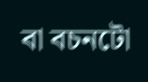বা বচনটো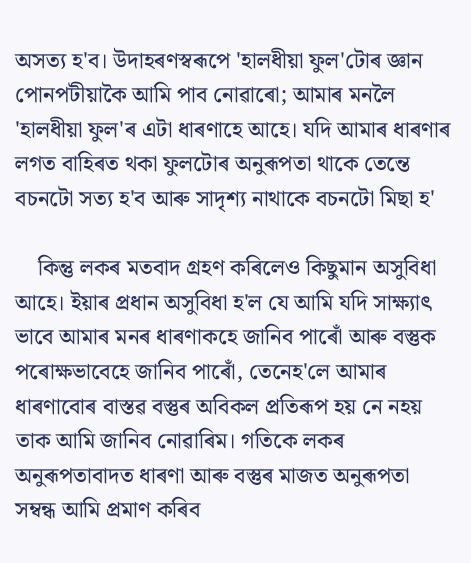অসত্য হ'ব। উদাহৰণস্বৰূপে 'হালধীয়া ফুল'টোৰ জ্ঞান পোনপটীয়াকৈ আমি পাব নোৱাৰো; আমাৰ মনলৈ 'হালধীয়া ফুল'ৰ এটা ধাৰণাহে আহে। যদি আমাৰ ধাৰণাৰ লগত বাহিৰত থকা ফুলটোৰ অনুৰূপতা থাকে তেন্তে বচনটো সত্য হ'ব আৰু সাদৃশ্য নাথাকে বচনটো মিছা হ'

    কিন্তু লকৰ মতবাদ গ্রহণ কৰিলেও কিছুমান অসুবিধা আহে। ইয়াৰ প্ৰধান অসুবিধা হ'ল যে আমি যদি সাক্ষ্যাৎ ভাবে আমাৰ মনৰ ধাৰণাকহে জানিব পাৰোঁ আৰু বস্তুক পৰোক্ষভাবেহে জানিব পাৰোঁ, তেনেহ'লে আমাৰ ধাৰণাবোৰ বাস্তৱ বস্তুৰ অবিকল প্রতিৰূপ হয় নে নহয় তাক আমি জানিব নোৱাৰিম। গতিকে লকৰ অনুৰূপতাবাদত ধাৰণা আৰু বস্তুৰ মাজত অনুৰূপতা সম্বন্ধ আমি প্ৰমাণ কৰিব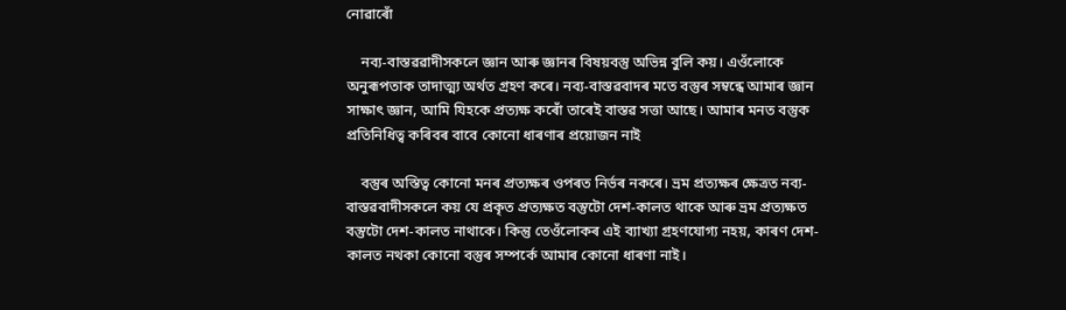নোৱাৰোঁ

    নব্য-বাস্তৱৱাদীসকলে জ্ঞান আৰু জ্ঞানৰ বিষয়বস্তু অভিন্ন বুলি কয়। এওঁলোকে অনুৰূপতাক তাদাত্ম্য অৰ্থত গ্রহণ কৰে। নব্য-বাস্তৱবাদৰ মতে বস্তুৰ সম্বন্ধে আমাৰ জ্ঞান সাক্ষাৎ জ্ঞান, আমি যিহকে প্রত্যক্ষ কৰোঁ তাৰেই বাস্তৱ সত্তা আছে। আমাৰ মনত বস্তুক প্রতিনিধিত্ব কৰিবৰ বাবে কোনো ধাৰণাৰ প্ৰয়োজন নাই

    বস্তুৰ অস্তিত্ব কোনো মনৰ প্ৰত্যক্ষৰ ওপৰত নিৰ্ভৰ নকৰে। ভ্ৰম প্ৰত্যক্ষৰ ক্ষেত্ৰত নব্য-বাস্তৱবাদীসকলে কয় যে প্রকৃত প্রত্যক্ষত বস্তুটো দেশ-কালত থাকে আৰু ভ্ৰম প্রত্যক্ষত বস্তুটো দেশ-কালত নাথাকে। কিন্তু তেওঁলোকৰ এই ব্যাখ্যা গ্রহণযোগ্য নহয়, কাৰণ দেশ-কালত নথকা কোনো বস্তুৰ সম্পৰ্কে আমাৰ কোনো ধাৰণা নাই।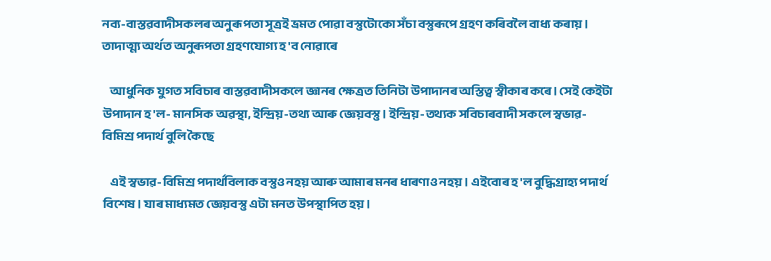নব্য-বাস্তৱবাদীসকলৰ অনুৰূপতা সূত্রই ভ্রমত পোৱা বস্তুটোকো সঁচা বস্তুৰূপে গ্রহণ কৰিবলৈ বাধ্য কৰায়। তাদাত্ম্য অৰ্থত অনুৰূপতা গ্রহণযোগ্য হ'ব নোৱাৰে

    আধুনিক যুগত সবিচাৰ বাস্তৱবাদীসকলে জ্ঞানৰ ক্ষেত্ৰত তিনিটা উপাদানৰ অস্তিত্ব স্বীকাৰ কৰে। সেই কেইটা উপাদান হ'ল- মানসিক অৱস্থা, ইন্দ্রিয়-তথ্য আৰু জ্ঞেয়বস্তু। ইন্দ্রিয়-তথ্যক সবিচাৰবাদী সকলে স্বভাৱ-বিমিশ্র পদার্থ বুলি কৈছে

    এই স্বভাৱ-বিমিশ্র পদার্থবিলাক বস্তুও নহয় আৰু আমাৰ মনৰ ধাৰণাও নহয়। এইবোৰ হ'ল বুদ্ধিগ্রাহ্য পদার্থ বিশেষ। যাৰ মাধ্যমত জ্ঞেয়বস্তু এটা মনত উপস্থাপিত হয়।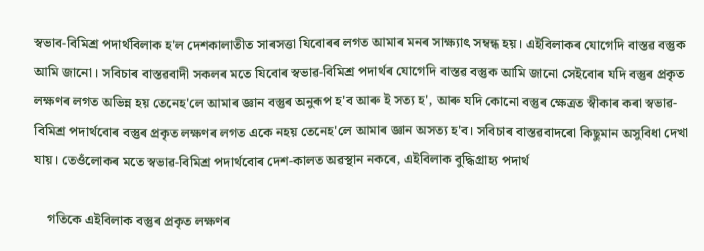স্বভাব-বিমিশ্র পদার্থবিলাক হ'ল দেশকালাতীত সাৰসত্তা যিবোৰৰ লগত আমাৰ মনৰ সাক্ষ্যাৎ সম্বন্ধ হয়। এইবিলাকৰ যোগেদি বাস্তৱ বস্তুক আমি জানো। সবিচাৰ বাস্তৱবাদী সকলৰ মতে যিবোৰ স্বভাৱ-বিমিশ্র পদাৰ্থৰ যোগেদি বাস্তৱ বস্তুক আমি জানো সেইবোৰ যদি বস্তুৰ প্ৰকৃত লক্ষণৰ লগত অভিন্ন হয় তেনেহ'লে আমাৰ জ্ঞান বস্তুৰ অনুৰূপ হ'ব আৰু ই সত্য হ', আৰু যদি কোনো বস্তুৰ ক্ষেত্ৰত স্বীকাৰ কৰা স্বভাৱ-বিমিশ্র পদাৰ্থবোৰ বস্তুৰ প্রকৃত লক্ষণৰ লগত একে নহয় তেনেহ'লে আমাৰ জ্ঞান অসত্য হ'ব। সবিচাৰ বাস্তৱবাদৰো কিছুমান অসুবিধা দেখা যায়। তেওঁলোকৰ মতে স্বভাৱ-বিমিশ্র পদাৰ্থবোৰ দেশ-কালত অৱস্থান নকৰে, এইবিলাক বুদ্ধিগ্রাহ্য পদার্থ

    গতিকে এইবিলাক বস্তুৰ প্ৰকৃত লক্ষণৰ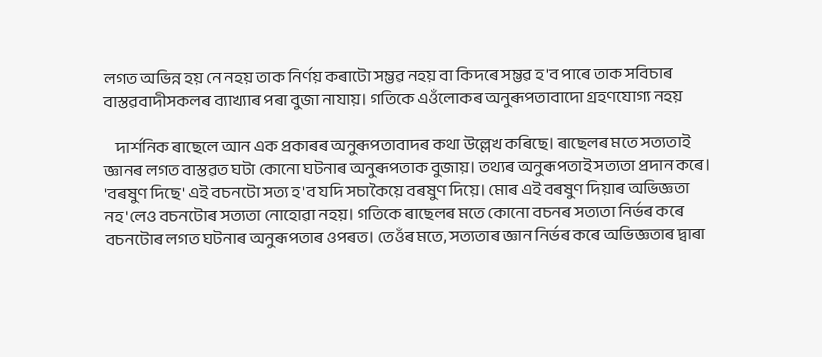লগত অভিন্ন হয় নে নহয় তাক নিৰ্ণয় কৰাটো সম্ভৱ নহয় বা কিদৰে সম্ভৱ হ'ব পাৰে তাক সবিচাৰ বাস্তৱবাদীসকলৰ ব্যাখ্যাৰ পৰা বুজা নাযায়। গতিকে এওঁলোকৰ অনুৰূপতাবাদো গ্রহণযোগ্য নহয়

    দার্শনিক ৰাছেলে আন এক প্ৰকাৰৰ অনুৰূপতাবাদৰ কথা উল্লেখ কৰিছে। ৰাছেলৰ মতে সত্যতাই জ্ঞানৰ লগত বাস্তৱত ঘটা কোনো ঘটনাৰ অনুৰূপতাক বুজায়। তথ্যৰ অনুৰূপতাই সত্যতা প্রদান কৰে। 'বৰষুণ দিছে' এই বচনটো সত্য হ'ব যদি সচাকৈয়ে বৰষুণ দিয়ে। মোৰ এই বৰষুণ দিয়াৰ অভিজ্ঞতা নহ'লেও বচনটোৰ সত্যতা নোহোৱা নহয়। গতিকে ৰাছেলৰ মতে কোনো বচনৰ সত্যতা নিৰ্ভৰ কৰে বচনটোৰ লগত ঘটনাৰ অনুৰূপতাৰ ওপৰত। তেওঁৰ মতে, সত্যতাৰ জ্ঞান নিৰ্ভৰ কৰে অভিজ্ঞতাৰ দ্বাৰা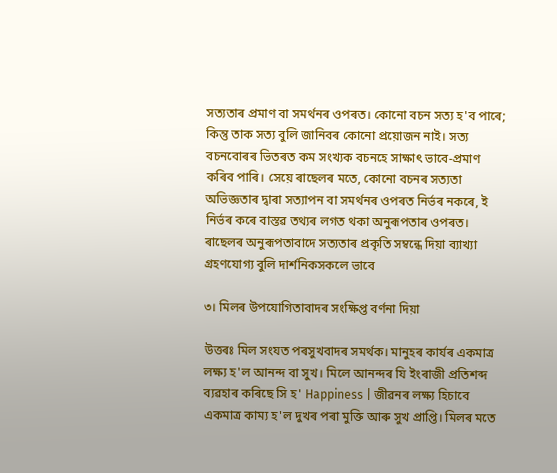সত্যতাৰ প্রমাণ বা সমর্থনৰ ওপৰত। কোনো বচন সত্য হ'ব পাৰে; কিন্তু তাক সত্য বুলি জানিবৰ কোনো প্রয়োজন নাই। সত্য বচনবোৰৰ ভিতৰত কম সংখ্যক বচনহে সাক্ষাৎ ভাবে-প্ৰমাণ কৰিব পাৰি। সেয়ে ৰাছেলৰ মতে, কোনো বচনৰ সত্যতা অভিজ্ঞতাৰ দ্বাৰা সত্যাপন বা সমর্থনৰ ওপৰত নিৰ্ভৰ নকৰে, ই নিৰ্ভৰ কৰে বাস্তৱ তথ্যৰ লগত থকা অনুৰূপতাৰ ওপৰত। ৰাছেলৰ অনুৰূপতাবাদে সত্যতাৰ প্ৰকৃতি সম্বন্ধে দিয়া ব্যাখ্যা গ্রহণযোগ্য বুলি দার্শনিকসকলে ভাবে

৩। মিলৰ উপযোগিতাবাদৰ সংক্ষিপ্ত বর্ণনা দিয়া

উত্তৰঃ মিল সংযত পৰসুখবাদৰ সমৰ্থক। মানুহৰ কাৰ্যৰ একমাত্র লক্ষ্য হ'ল আনন্দ বা সুখ। মিলে আনন্দৰ যি ইংৰাজী প্রতিশব্দ ব্যৱহাৰ কৰিছে সি হ' Happiness | জীৱনৰ লক্ষ্য হিচাবে একমাত্র কাম্য হ'ল দুখৰ পৰা মুক্তি আৰু সুখ প্রাপ্তি। মিলৰ মতে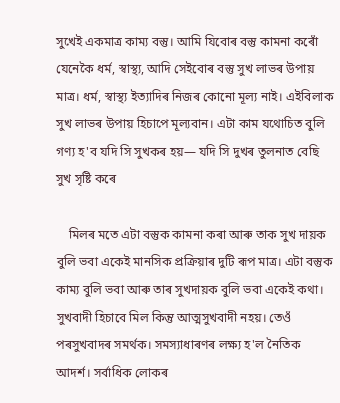সুখেই একমাত্র কাম্য বস্তু। আমি যিবোৰ বস্তু কামনা কৰোঁ যেনেকৈ ধর্ম, স্বাস্থ্য, আদি সেইবোৰ বস্তু সুখ লাভৰ উপায় মাত্র। ধর্ম, স্বাস্থ্য ইত্যাদিৰ নিজৰ কোনো মূল্য নাই। এইবিলাক সুখ লাভৰ উপায় হিচাপে মূল্যবান। এটা কাম যথোচিত বুলি গণ্য হ'ব যদি সি সুখকৰ হয়— যদি সি দুখৰ তুলনাত বেছি সুখ সৃষ্টি কৰে

    মিলৰ মতে এটা বস্তুক কামনা কৰা আৰু তাক সুখ দায়ক বুলি ভবা একেই মানসিক প্ৰক্ৰিয়াৰ দুটি ৰূপ মাত্র। এটা বস্তুক কাম্য বুলি ভবা আৰু তাৰ সুখদায়ক বুলি ভবা একেই কথা। সুখবাদী হিচাবে মিল কিন্তু আত্মসুখবাদী নহয়। তেওঁ পৰসুখবাদৰ সমৰ্থক। সমস্যাধাৰণৰ লক্ষ্য হ'ল নৈতিক আদর্শ। সর্বাধিক লোকৰ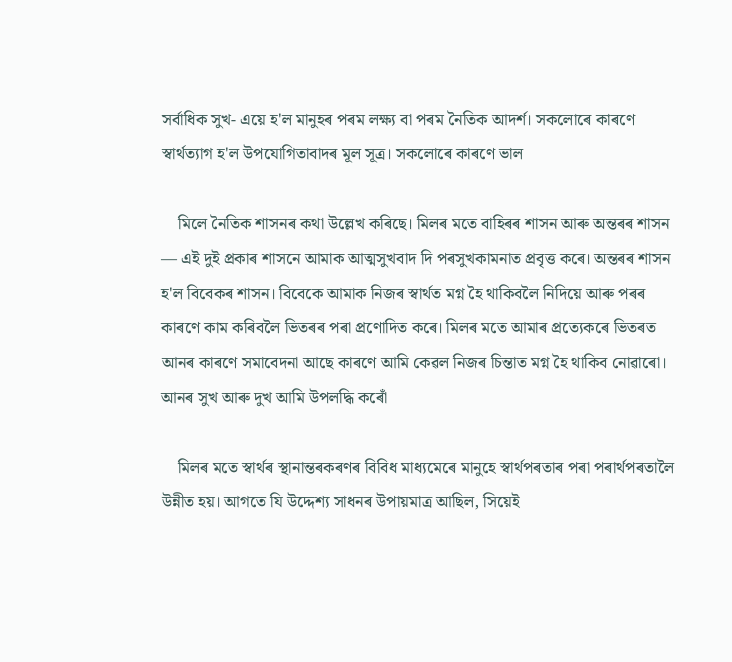সৰ্বাধিক সুখ- এয়ে হ'ল মানুহৰ পৰম লক্ষ্য বা পৰম নৈতিক আদর্শ। সকলোৰে কাৰণে স্বার্থত্যাগ হ'ল উপযোগিতাবাদৰ মূল সূত্র। সকলোৰে কাৰণে ভাল

    মিলে নৈতিক শাসনৰ কথা উল্লেখ কৰিছে। মিলৰ মতে বাহিৰৰ শাসন আৰু অন্তৰৰ শাসন — এই দুই প্রকাৰ শাসনে আমাক আত্মসুখবাদ দি পৰসুখকামনাত প্রবৃত্ত কৰে। অন্তৰৰ শাসন হ'ল বিবেকৰ শাসন। বিবেকে আমাক নিজৰ স্বাৰ্থত মগ্ন হৈ থাকিবলৈ নিদিয়ে আৰু পৰৰ কাৰণে কাম কৰিবলৈ ভিতৰৰ পৰা প্ৰণোদিত কৰে। মিলৰ মতে আমাৰ প্ৰত্যেকৰে ভিতৰত আনৰ কাৰণে সমাবেদনা আছে কাৰণে আমি কেৱল নিজৰ চিন্তাত মগ্ন হৈ থাকিব নোৱাৰো। আনৰ সুখ আৰু দুখ আমি উপলদ্ধি কৰোঁ

    মিলৰ মতে স্বাৰ্থৰ স্থানান্তৰকৰণৰ বিবিধ মাধ্যমেৰে মানুহে স্বাৰ্থপৰতাৰ পৰা পৰাৰ্থপৰতালৈ উন্নীত হয়। আগতে যি উদ্দেশ্য সাধনৰ উপায়মাত্ৰ আছিল, সিয়েই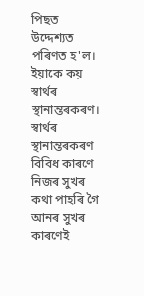পিছত উদ্দেশ্যত পৰিণত হ'ল। ইয়াকে কয় স্বাৰ্থৰ স্থানান্তৰকৰণ। স্বাৰ্থৰ স্থানান্তৰকৰণ বিবিধ কাৰণে নিজৰ সুখৰ কথা পাহৰি গৈ আনৰ সুখৰ কাৰণেই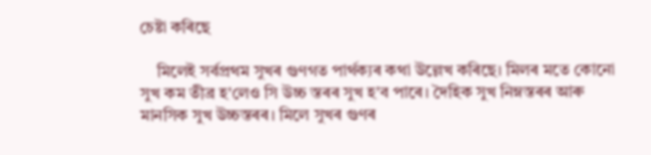চেষ্টা কৰিছে

    মিলেই সৰ্বপ্ৰথম সুখৰ গুণগত পার্থক্যৰ কথা উল্লেখ কৰিছে। মিলৰ মতে কোনো সুখ কম তীব্র হ'লেও সি উচ্চ স্তৰৰ সুখ হ'ব পাৰে। দৈহিক সুখ নিম্নস্তৰৰ আৰু মানসিক সুখ উচ্চস্তৰৰ। মিলে সুখৰ গুণৰ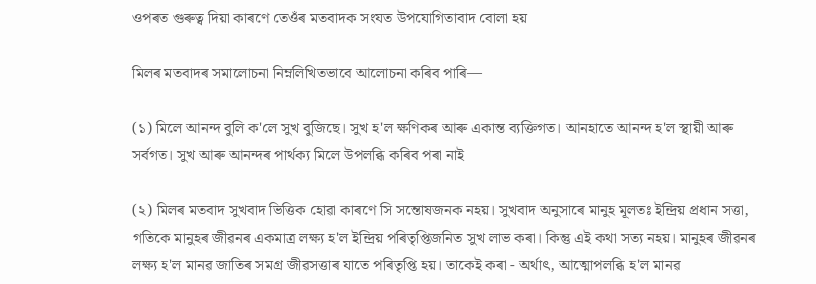ওপৰত গুৰুত্ব দিয়া কাৰণে তেওঁৰ মতবাদক সংযত উপযোগিতাবাদ বোলা হয়

মিলৰ মতবাদৰ সমালোচনা নিম্নলিখিতভাবে আলোচনা কৰিব পাৰি—

(১) মিলে আনন্দ বুলি ক'লে সুখ বুজিছে। সুখ হ'ল ক্ষণিকৰ আৰু একান্ত ব্যক্তিগত। আনহাতে আনন্দ হ'ল স্থায়ী আৰু সৰ্বগত। সুখ আৰু আনন্দৰ পাৰ্থক্য মিলে উপলব্ধি কৰিব পৰা নাই

(২) মিলৰ মতবাদ সুখবাদ ভিত্তিক হোৱা কাৰণে সি সন্তোষজনক নহয়। সুখবাদ অনুসাৰে মানুহ মূলতঃ ইন্দ্রিয় প্রধান সত্তা, গতিকে মানুহৰ জীৱনৰ একমাত্ৰ লক্ষ্য হ'ল ইন্দ্ৰিয় পৰিতৃপ্তিজনিত সুখ লাভ কৰা। কিন্তু এই কথা সত্য নহয়। মানুহৰ জীৱনৰ লক্ষ্য হ'ল মানৱ জাতিৰ সমগ্ৰ জীৱসত্তাৰ যাতে পৰিতৃপ্তি হয়। তাকেই কৰা - অৰ্থাৎ, আত্মোপলব্ধি হ'ল মানৱ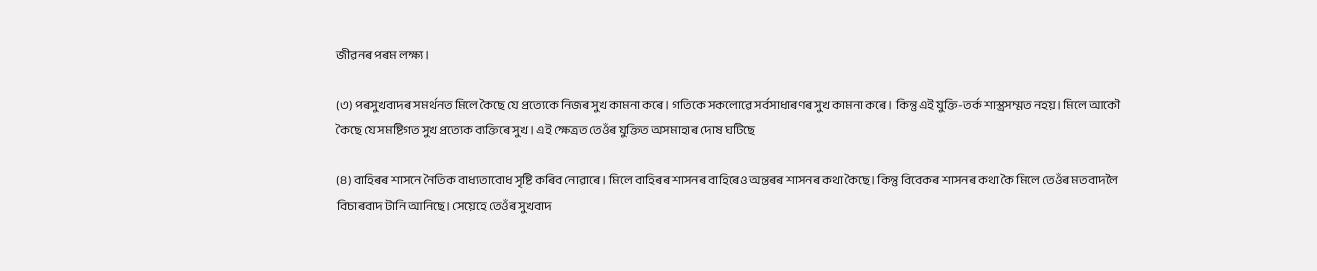জীৱনৰ পৰম লক্ষ্য।

(৩) পৰসুখবাদৰ সমৰ্থনত মিলে কৈছে যে প্রত্যেকে নিজৰ সুখ কামনা কৰে। গতিকে সকলোৱে সৰ্বসাধাৰণৰ সুখ কামনা কৰে। কিন্তু এই যুক্তি-তর্ক শাস্ত্রসম্মত নহয়। মিলে আকৌ কৈছে যে সমষ্টিগত সুখ প্রত্যেক ব্যক্তিৰে সুখ। এই ক্ষেত্ৰত তেওঁৰ যুক্তিত অসমাহাৰ দোষ ঘটিছে

(৪) বাহিৰৰ শাসনে নৈতিক বাধ্যতাবোধ সৃষ্টি কৰিব নোৱাৰে। মিলে বাহিৰৰ শাসনৰ বাহিৰেও অন্তৰৰ শাসনৰ কথা কৈছে। কিন্তু বিবেকৰ শাসনৰ কথা কৈ মিলে তেওঁৰ মতবাদলৈ বিচাৰবাদ টানি আনিছে। সেয়েহে তেওঁৰ সুখবাদ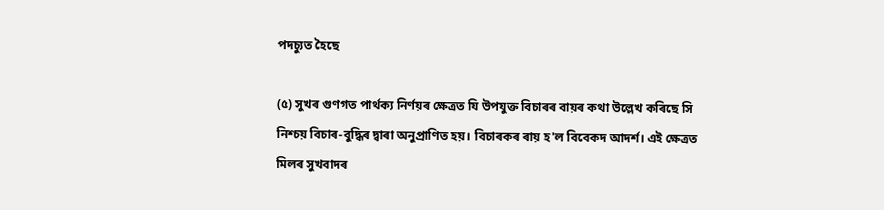পদচ্যুত হৈছে

(৫) সুখৰ গুণগত পার্থক্য নির্ণয়ৰ ক্ষেত্ৰত যি উপযুক্ত বিচাৰৰ বায়ৰ কথা উল্লেখ কৰিছে সি নিশ্চয় বিচাৰ-বুদ্ধিৰ দ্বাৰা অনুপ্রাণিত হয়। বিচাৰকৰ ৰায় হ'ল বিবেকদ আদর্শ। এই ক্ষেত্ৰত মিলৰ সুখবাদৰ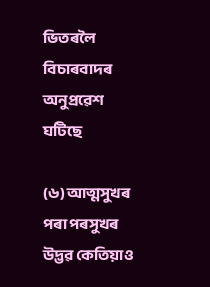ভিতৰলৈ বিচাৰবাদৰ অনুপ্ৰৱেশ ঘটিছে

(৬) আত্মসুখৰ পৰা পৰসুখৰ উদ্ভৱ কেতিয়াও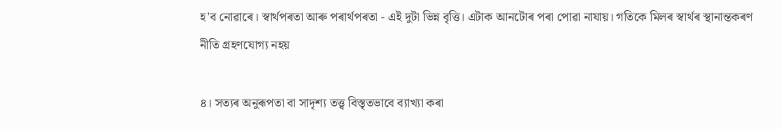হ'ব নোৱাৰে। স্বাৰ্থপৰতা আৰু পৰাৰ্থপৰতা - এই দুটা ভিন্ন বৃত্তি। এটাক আনটোৰ পৰা পোৱা নাযায়। গতিকে মিলৰ স্বাৰ্থৰ স্থানান্তকৰণ নীতি গ্রহণযোগ্য নহয়

৪। সত্যৰ অনুৰূপতা বা সাদৃশ্য তত্ত্ব বিস্তৃতভাবে ব্যাখ্যা কৰা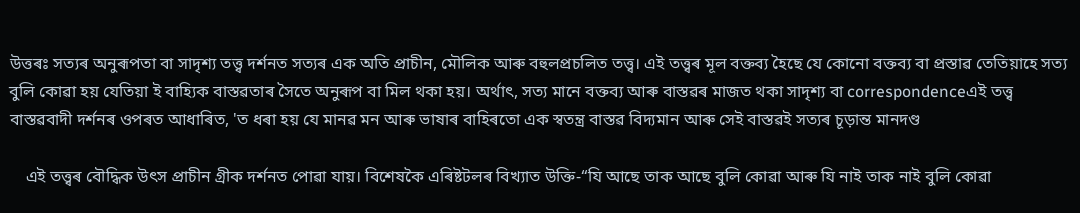উত্তৰঃ সত্যৰ অনুৰূপতা বা সাদৃশ্য তত্ত্ব দৰ্শনত সত্যৰ এক অতি প্রাচীন, মৌলিক আৰু বহুলপ্রচলিত তত্ত্ব। এই তত্ত্বৰ মূল বক্তব্য হৈছে যে কোনো বক্তব্য বা প্রস্তাৱ তেতিয়াহে সত্য বুলি কোৱা হয় যেতিয়া ই বাহ্যিক বাস্তৱতাৰ সৈতে অনুৰূপ বা মিল থকা হয়। অর্থাৎ, সত্য মানে বক্তব্য আৰু বাস্তৱৰ মাজত থকা সাদৃশ্য বা correspondenceএই তত্ত্ব বাস্তৱবাদী দৰ্শনৰ ওপৰত আধাৰিত, 'ত ধৰা হয় যে মানৱ মন আৰু ভাষাৰ বাহিৰতো এক স্বতন্ত্র বাস্তৱ বিদ্যমান আৰু সেই বাস্তৱই সত্যৰ চূড়ান্ত মানদণ্ড

    এই তত্ত্বৰ বৌদ্ধিক উৎস প্রাচীন গ্রীক দর্শনত পোৱা যায়। বিশেষকৈ এৰিষ্টটলৰ বিখ্যাত উক্তি-“যি আছে তাক আছে বুলি কোৱা আৰু যি নাই তাক নাই বুলি কোৱা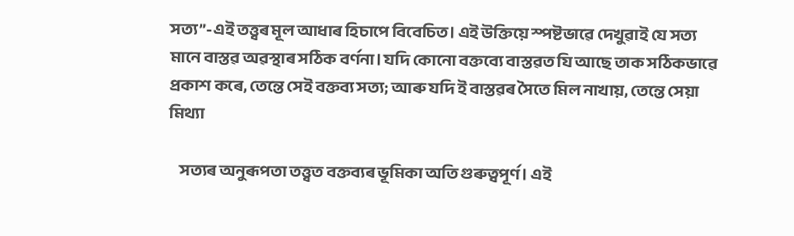সত্য”-এই তত্ত্বৰ মূল আধাৰ হিচাপে বিবেচিত। এই উক্তিয়ে স্পষ্টভাৱে দেখুৱাই যে সত্য মানে বাস্তৱ অৱস্থাৰ সঠিক বৰ্ণনা। যদি কোনো বক্তব্যে বাস্তৱত যি আছে তাক সঠিকভাৱে প্রকাশ কৰে, তেন্তে সেই বক্তব্য সত্য; আৰু যদি ই বাস্তৱৰ সৈতে মিল নাখায়, তেন্তে সেয়া মিথ্যা

    সত্যৰ অনুৰূপতা তত্ত্বত বক্তব্যৰ ভূমিকা অতি গুৰুত্বপূৰ্ণ। এই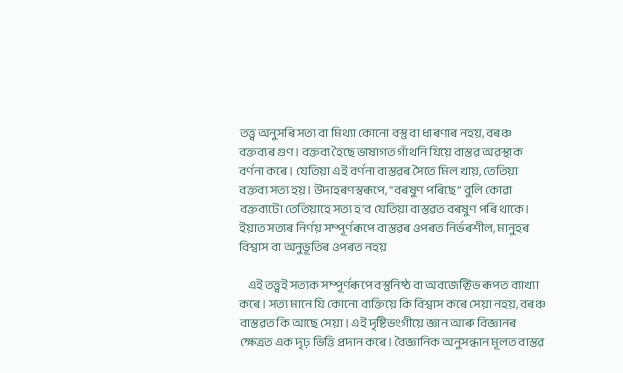তত্ত্ব অনুসৰি সত্য বা মিথ্যা কোনো বস্তু বা ধাৰণাৰ নহয়, বৰঞ্চ বক্তব্যৰ গুণ। বক্তব্য হৈছে ভাষাগত গাঁথনি যিয়ে বাস্তৱ অৱস্থাক বর্ণনা কৰে। যেতিয়া এই বর্ণনা বাস্তৱৰ সৈতে মিল খায়, তেতিয়া বক্তব্য সত্য হয়। উদাহৰণস্বৰূপে, "বৰষুণ পৰিছে” বুলি কোৱা বক্তব্যটো তেতিয়াহে সত্য হ'ব যেতিয়া বাস্তৱত বৰষুণ পৰি থাকে। ইয়াত সত্যৰ নিৰ্ণয় সম্পূৰ্ণৰূপে বাস্তৱৰ ওপৰত নিৰ্ভৰশীল, মানুহৰ বিশ্বাস বা অনুভূতিৰ ওপৰত নহয়

    এই তত্ত্বই সত্যক সম্পূর্ণৰূপে বস্তুনিষ্ঠ বা অবজেক্টিভ ৰূপত ব্যাখ্যা কৰে। সত্য মানে যি কোনো ব্যক্তিয়ে কি বিশ্বাস কৰে সেয়া নহয়, বৰঞ্চ বাস্তৱত কি আছে সেয়া। এই দৃষ্টিভংগীয়ে জ্ঞান আৰু বিজ্ঞানৰ ক্ষেত্ৰত এক দৃঢ় ভিত্তি প্রদান কৰে। বৈজ্ঞানিক অনুসন্ধান মূলত বাস্তৱ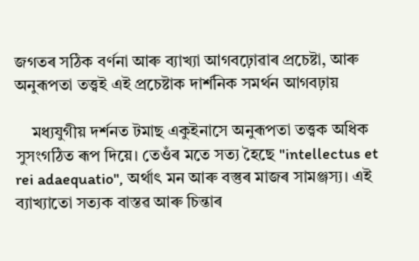জগতৰ সঠিক বর্ণনা আৰু ব্যাখ্যা আগবঢ়োৱাৰ প্ৰচেষ্টা, আৰু অনুৰূপতা তত্ত্বই এই প্রচেষ্টাক দার্শনিক সমর্থন আগবঢ়ায়

    মধ্যযুগীয় দর্শনত টমাছ একুইনাসে অনুৰূপতা তত্ত্বক অধিক সুসংগঠিত ৰূপ দিয়ে। তেওঁৰ মতে সত্য হৈছে "intellectus et rei adaequatio", অর্থাৎ মন আৰু বস্তুৰ মাজৰ সামঞ্জস্য। এই ব্যাখ্যাতো সত্যক বাস্তৱ আৰু চিন্তাৰ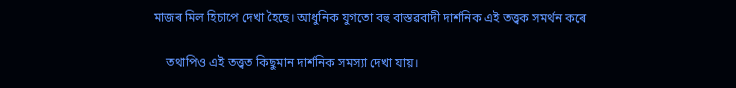মাজৰ মিল হিচাপে দেখা হৈছে। আধুনিক যুগতো বহু বাস্তৱবাদী দার্শনিক এই তত্ত্বক সমর্থন কৰে

    তথাপিও এই তত্ত্বত কিছুমান দার্শনিক সমস্যা দেখা যায়।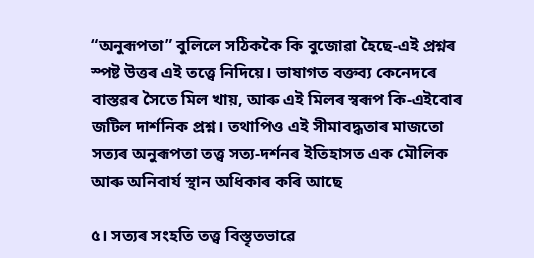“অনুৰূপতা” বুলিলে সঠিককৈ কি বুজোৱা হৈছে-এই প্ৰশ্নৰ স্পষ্ট উত্তৰ এই তত্ত্বে নিদিয়ে। ভাষাগত বক্তব্য কেনেদৰে বাস্তৱৰ সৈতে মিল খায়, আৰু এই মিলৰ স্বৰূপ কি-এইবোৰ জটিল দার্শনিক প্রশ্ন। তথাপিও এই সীমাবদ্ধতাৰ মাজতো সত্যৰ অনুৰূপতা তত্ত্ব সত্য-দৰ্শনৰ ইতিহাসত এক মৌলিক আৰু অনিবার্য স্থান অধিকাৰ কৰি আছে

৫। সত্যৰ সংহতি তত্ত্ব বিস্তৃতভাৱে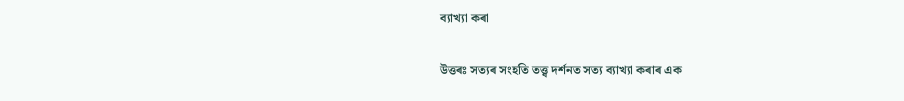ব্যাখ্যা কৰা

উত্তৰঃ সত্যৰ সংহতি তত্ত্ব দৰ্শনত সত্য ব্যাখ্যা কৰাৰ এক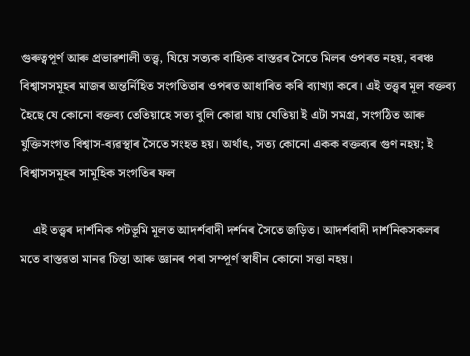গুৰুত্বপূৰ্ণ আৰু প্ৰভাৱশালী তত্ত্ব, যিয়ে সত্যক বাহ্যিক বাস্তৱৰ সৈতে মিলৰ ওপৰত নহয়, বৰঞ্চ বিশ্বাসসমূহৰ মাজৰ অন্তর্নিহিত সংগতিতাৰ ওপৰত আধাৰিত কৰি ব্যাখ্যা কৰে। এই তত্ত্বৰ মূল বক্তব্য হৈছে যে কোনো বক্তব্য তেতিয়াহে সত্য বুলি কোৱা যায় যেতিয়া ই এটা সমগ্র, সংগঠিত আৰু যুক্তিসংগত বিশ্বাস-ব্যৱস্থাৰ সৈতে সংহত হয়। অর্থাৎ, সত্য কোনো একক বক্তব্যৰ গুণ নহয়; ই বিশ্বাসসমূহৰ সামূহিক সংগতিৰ ফল

    এই তত্ত্বৰ দাৰ্শনিক পটভূমি মূলত আদর্শবাদী দৰ্শনৰ সৈতে জড়িত। আদর্শবাদী দার্শনিকসকলৰ মতে বাস্তৱতা মানৱ চিন্তা আৰু জ্ঞানৰ পৰা সম্পূৰ্ণ স্বাধীন কোনো সত্তা নহয়।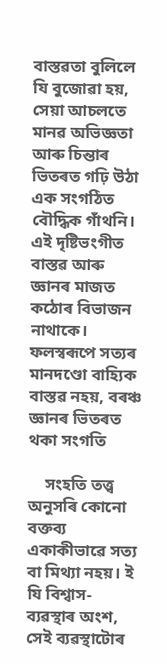বাস্তৱতা বুলিলে যি বুজোৱা হয়, সেয়া আচলতে মানৱ অভিজ্ঞতা আৰু চিন্তাৰ ভিতৰত গঢ়ি উঠা এক সংগঠিত বৌদ্ধিক গাঁথনি। এই দৃষ্টিভংগীত বাস্তৱ আৰু জ্ঞানৰ মাজত কঠোৰ বিভাজন নাথাকে। ফলস্বৰূপে সত্যৰ মানদণ্ডো বাহ্যিক বাস্তৱ নহয়, বৰঞ্চ জ্ঞানৰ ভিতৰত থকা সংগতি

    সংহতি তত্ত্ব অনুসৰি কোনো বক্তব্য একাকীভাৱে সত্য বা মিথ্যা নহয়। ই যি বিশ্বাস-ব্যৱস্থাৰ অংশ, সেই ব্যৱস্থাটোৰ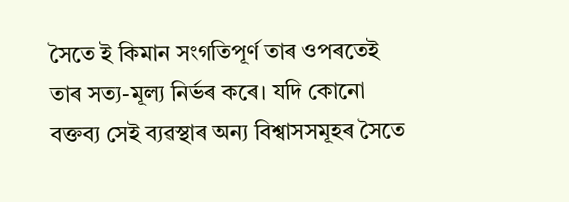সৈতে ই কিমান সংগতিপূর্ণ তাৰ ওপৰতেই তাৰ সত্য-মূল্য নিৰ্ভৰ কৰে। যদি কোনো বক্তব্য সেই ব্যৱস্থাৰ অন্য বিশ্বাসসমূহৰ সৈতে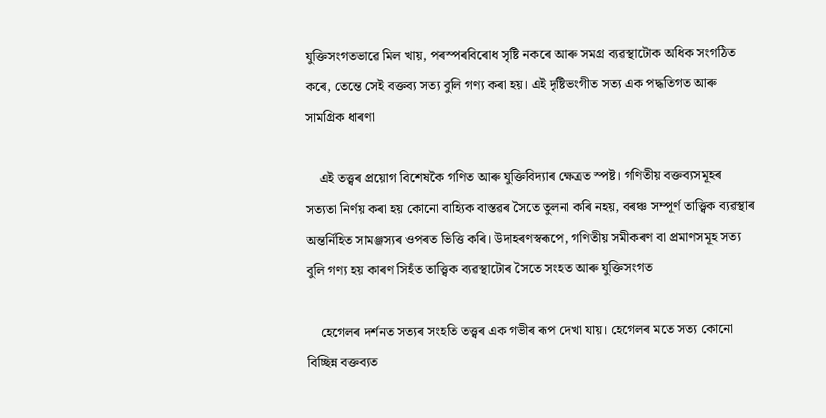যুক্তিসংগতভাৱে মিল খায়, পৰস্পৰবিৰোধ সৃষ্টি নকৰে আৰু সমগ্ৰ ব্যৱস্থাটোক অধিক সংগঠিত কৰে, তেন্তে সেই বক্তব্য সত্য বুলি গণ্য কৰা হয়। এই দৃষ্টিভংগীত সত্য এক পদ্ধতিগত আৰু সামগ্রিক ধাৰণা

    এই তত্ত্বৰ প্ৰয়োগ বিশেষকৈ গণিত আৰু যুক্তিবিদ্যাৰ ক্ষেত্ৰত স্পষ্ট। গণিতীয় বক্তব্যসমূহৰ সত্যতা নির্ণয় কৰা হয় কোনো বাহ্যিক বাস্তৱৰ সৈতে তুলনা কৰি নহয়, বৰঞ্চ সম্পূৰ্ণ তাত্ত্বিক ব্যৱস্থাৰ অন্তর্নিহিত সামঞ্জস্যৰ ওপৰত ভিত্তি কৰি। উদাহৰণস্বৰূপে, গণিতীয় সমীকৰণ বা প্রমাণসমূহ সত্য বুলি গণ্য হয় কাৰণ সিহঁত তাত্ত্বিক ব্যৱস্থাটোৰ সৈতে সংহত আৰু যুক্তিসংগত

    হেগেলৰ দৰ্শনত সত্যৰ সংহতি তত্ত্বৰ এক গভীৰ ৰূপ দেখা যায়। হেগেলৰ মতে সত্য কোনো বিচ্ছিন্ন বক্তব্যত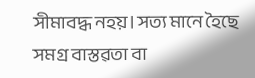সীমাবদ্ধ নহয়। সত্য মানে হৈছে সমগ্র বাস্তৱতা বা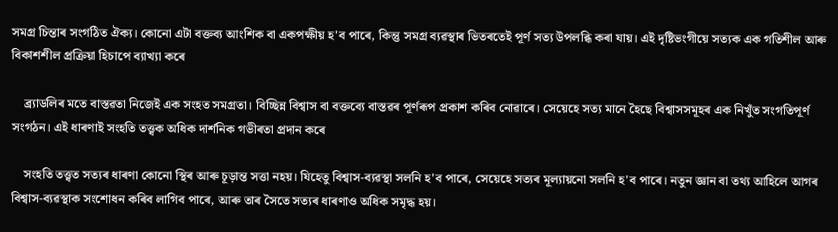সমগ্র চিন্তাৰ সংগঠিত ঐক্য। কোনো এটা বক্তব্য আংশিক বা একপক্ষীয় হ'ব পাৰে, কিন্তু সমগ্র ব্যৱস্থাৰ ভিতৰতেই পূর্ণ সত্য উপলব্ধি কৰা যায়। এই দৃষ্টিভংগীয়ে সত্যক এক গতিশীল আৰু বিকাশশীল প্রক্রিয়া হিচাপে ব্যাখ্যা কৰে

    ব্র্যাডলিৰ মতে বাস্তৱতা নিজেই এক সংহত সমগ্রতা। বিচ্ছিন্ন বিশ্বাস বা বক্তব্যে বাস্তৱৰ পূৰ্ণৰূপ প্রকাশ কৰিব নোৱাৰে। সেয়েহে সত্য মানে হৈছে বিশ্বাসসমূহৰ এক নিখুঁত সংগতিপূর্ণ সংগঠন। এই ধাৰণাই সংহতি তত্ত্বক অধিক দার্শনিক গভীৰতা প্ৰদান কৰে

    সংহতি তত্ত্বত সত্যৰ ধাৰণা কোনো স্থিৰ আৰু চূড়ান্ত সত্তা নহয়। যিহেতু বিশ্বাস-ব্যৱস্থা সলনি হ'ব পাৰে, সেয়েহে সত্যৰ মূল্যায়নো সলনি হ'ব পাৰে। নতুন জ্ঞান বা তথ্য আহিলে আগৰ বিশ্বাস-ব্যৱস্থাক সংশোধন কৰিব লাগিব পাৰে, আৰু তাৰ সৈতে সত্যৰ ধাৰণাও অধিক সমৃদ্ধ হয়।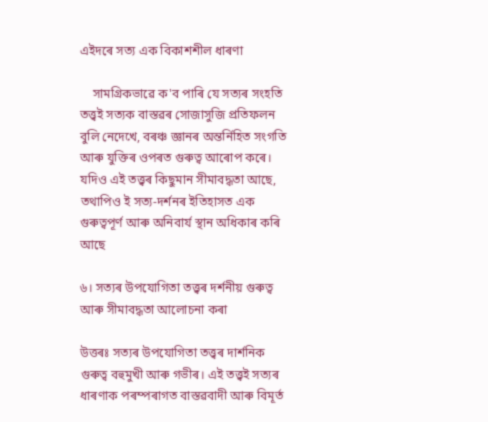এইদৰে সত্য এক বিকাশশীল ধাৰণা

    সামগ্রিকভাৱে ক'ব পাৰি যে সত্যৰ সংহতি তত্ত্বই সত্যক বাস্তৱৰ সোজাসুজি প্রতিফলন বুলি নেদেখে, বৰঞ্চ জ্ঞানৰ অন্তর্নিহিত সংগতি আৰু যুক্তিৰ ওপৰত গুৰুত্ব আৰোপ কৰে। যদিও এই তত্ত্বৰ কিছুমান সীমাবদ্ধতা আছে, তথাপিও ই সত্য-দৰ্শনৰ ইতিহাসত এক গুৰুত্বপূৰ্ণ আৰু অনিবার্য স্থান অধিকাৰ কৰি আছে

৬। সত্যৰ উপযোগিতা তত্ত্বৰ দৰ্শনীয় গুৰুত্ব আৰু সীমাবদ্ধতা আলোচনা কৰা

উত্তৰঃ সত্যৰ উপযোগিতা তত্ত্বৰ দার্শনিক গুৰুত্ব বহুমুখী আৰু গভীৰ। এই তত্ত্বই সত্যৰ ধাৰণাক পৰম্পৰাগত বাস্তৱবাদী আৰু বিমূর্ত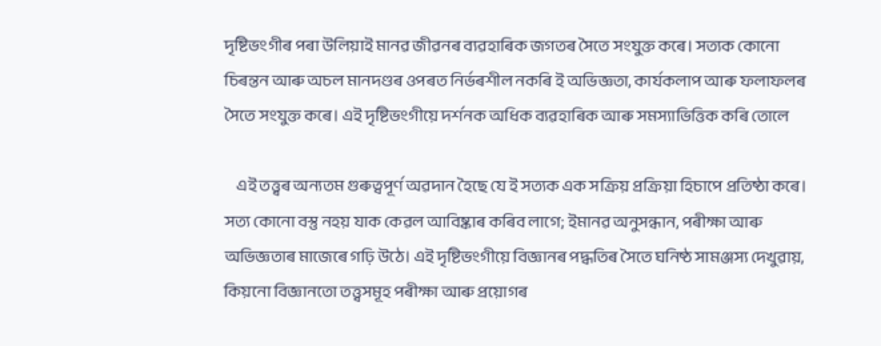দৃষ্টিভংগীৰ পৰা উলিয়াই মানৱ জীৱনৰ ব্যৱহাৰিক জগতৰ সৈতে সংযুক্ত কৰে। সত্যক কোনো চিৰন্তন আৰু অচল মানদণ্ডৰ ওপৰত নিৰ্ভৰশীল নকৰি ই অভিজ্ঞতা, কার্যকলাপ আৰু ফলাফলৰ সৈতে সংযুক্ত কৰে। এই দৃষ্টিভংগীয়ে দর্শনক অধিক ব্যৱহাৰিক আৰু সমস্যাভিত্তিক কৰি তোলে

    এই তত্ত্বৰ অন্যতম গুৰুত্বপূৰ্ণ অৱদান হৈছে যে ই সত্যক এক সক্রিয় প্রক্রিয়া হিচাপে প্রতিষ্ঠা কৰে। সত্য কোনো বস্তু নহয় যাক কেৱল আবিষ্কাৰ কৰিব লাগে; ইমানৱ অনুসন্ধান, পৰীক্ষা আৰু অভিজ্ঞতাৰ মাজেৰে গঢ়ি উঠে। এই দৃষ্টিভংগীয়ে বিজ্ঞানৰ পদ্ধতিৰ সৈতে ঘনিষ্ঠ সামঞ্জস্য দেখুৱায়, কিয়নো বিজ্ঞানতো তত্ত্বসমূহ পৰীক্ষা আৰু প্ৰয়োগৰ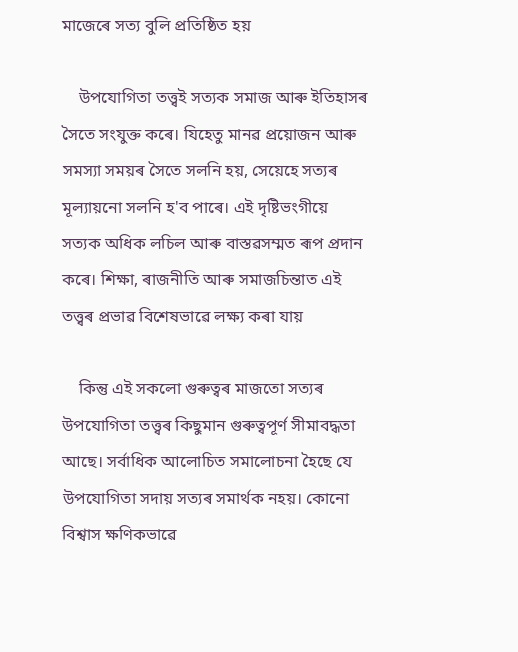মাজেৰে সত্য বুলি প্রতিষ্ঠিত হয়

    উপযোগিতা তত্ত্বই সত্যক সমাজ আৰু ইতিহাসৰ সৈতে সংযুক্ত কৰে। যিহেতু মানৱ প্রয়োজন আৰু সমস্যা সময়ৰ সৈতে সলনি হয়, সেয়েহে সত্যৰ মূল্যায়নো সলনি হ'ব পাৰে। এই দৃষ্টিভংগীয়ে সত্যক অধিক লচিল আৰু বাস্তৱসম্মত ৰূপ প্ৰদান কৰে। শিক্ষা, ৰাজনীতি আৰু সমাজচিন্তাত এই তত্ত্বৰ প্ৰভাৱ বিশেষভাৱে লক্ষ্য কৰা যায়

    কিন্তু এই সকলো গুৰুত্বৰ মাজতো সত্যৰ উপযোগিতা তত্ত্বৰ কিছুমান গুৰুত্বপূৰ্ণ সীমাবদ্ধতা আছে। সর্বাধিক আলোচিত সমালোচনা হৈছে যে উপযোগিতা সদায় সত্যৰ সমার্থক নহয়। কোনো বিশ্বাস ক্ষণিকভাৱে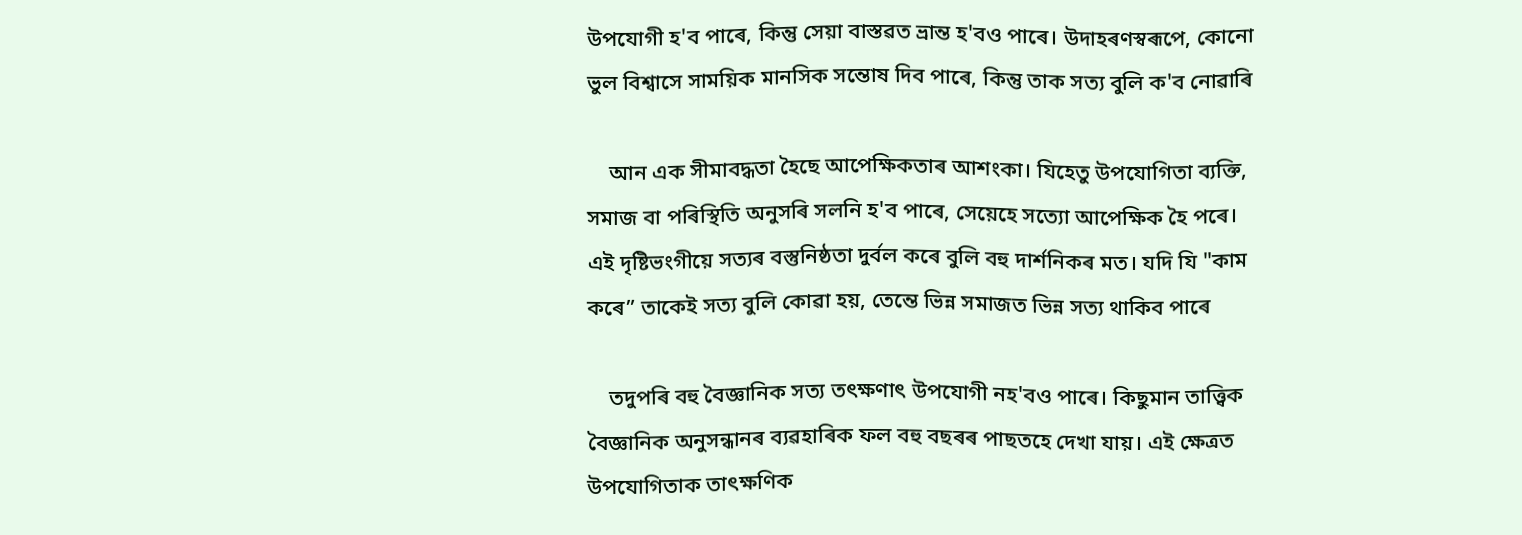উপযোগী হ'ব পাৰে, কিন্তু সেয়া বাস্তৱত ভ্রান্ত হ'বও পাৰে। উদাহৰণস্বৰূপে, কোনো ভুল বিশ্বাসে সাময়িক মানসিক সন্তোষ দিব পাৰে, কিন্তু তাক সত্য বুলি ক'ব নোৱাৰি

    আন এক সীমাবদ্ধতা হৈছে আপেক্ষিকতাৰ আশংকা। যিহেতু উপযোগিতা ব্যক্তি, সমাজ বা পৰিস্থিতি অনুসৰি সলনি হ'ব পাৰে, সেয়েহে সত্যো আপেক্ষিক হৈ পৰে। এই দৃষ্টিভংগীয়ে সত্যৰ বস্তুনিষ্ঠতা দুৰ্বল কৰে বুলি বহু দার্শনিকৰ মত। যদি যি "কাম কৰে” তাকেই সত্য বুলি কোৱা হয়, তেন্তে ভিন্ন সমাজত ভিন্ন সত্য থাকিব পাৰে

    তদুপৰি বহু বৈজ্ঞানিক সত্য তৎক্ষণাৎ উপযোগী নহ'বও পাৰে। কিছুমান তাত্ত্বিক বৈজ্ঞানিক অনুসন্ধানৰ ব্যৱহাৰিক ফল বহু বছৰৰ পাছতহে দেখা যায়। এই ক্ষেত্রত উপযোগিতাক তাৎক্ষণিক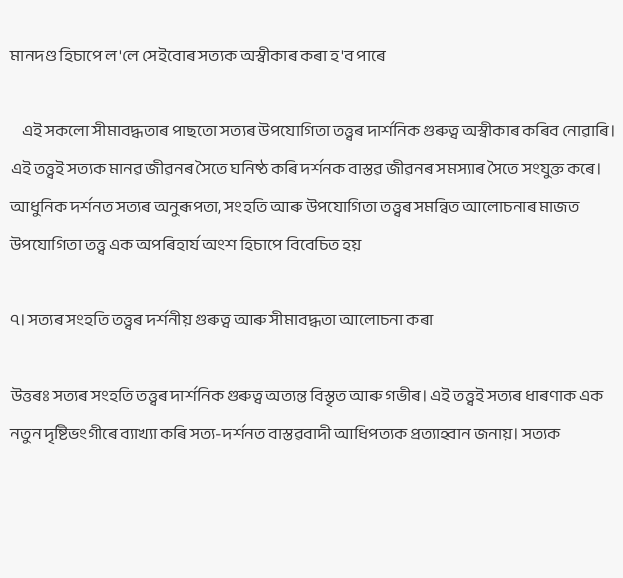মানদণ্ড হিচাপে ল'লে সেইবোৰ সত্যক অস্বীকাৰ কৰা হ'ব পাৰে

    এই সকলো সীমাবদ্ধতাৰ পাছতো সত্যৰ উপযোগিতা তত্ত্বৰ দাৰ্শনিক গুৰুত্ব অস্বীকাৰ কৰিব নোৱাৰি। এই তত্ত্বই সত্যক মানৱ জীৱনৰ সৈতে ঘনিষ্ঠ কৰি দৰ্শনক বাস্তৱ জীৱনৰ সমস্যাৰ সৈতে সংযুক্ত কৰে। আধুনিক দৰ্শনত সত্যৰ অনুৰূপতা, সংহতি আৰু উপযোগিতা তত্ত্বৰ সমন্বিত আলোচনাৰ মাজত উপযোগিতা তত্ত্ব এক অপৰিহাৰ্য অংশ হিচাপে বিবেচিত হয়

৭। সত্যৰ সংহতি তত্ত্বৰ দৰ্শনীয় গুৰুত্ব আৰু সীমাবদ্ধতা আলোচনা কৰা

উত্তৰঃ সত্যৰ সংহতি তত্ত্বৰ দার্শনিক গুৰুত্ব অত্যন্ত বিস্তৃত আৰু গভীৰ। এই তত্ত্বই সত্যৰ ধাৰণাক এক নতুন দৃষ্টিভংগীৰে ব্যাখ্যা কৰি সত্য-দৰ্শনত বাস্তৱবাদী আধিপত্যক প্রত্যাহ্বান জনায়। সত্যক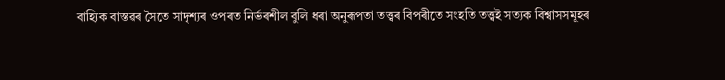বাহ্যিক বাস্তৱৰ সৈতে সাদৃশ্যৰ ওপৰত নিৰ্ভৰশীল বুলি ধৰা অনুৰূপতা তত্ত্বৰ বিপৰীতে সংহতি তত্ত্বই সত্যক বিশ্বাসসমূহৰ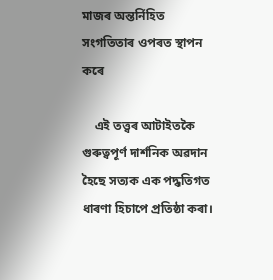মাজৰ অন্তর্নিহিত সংগতিতাৰ ওপৰত স্থাপন কৰে

    এই তত্ত্বৰ আটাইতকৈ গুৰুত্বপূৰ্ণ দার্শনিক অৱদান হৈছে সত্যক এক পদ্ধতিগত ধাৰণা হিচাপে প্রতিষ্ঠা কৰা।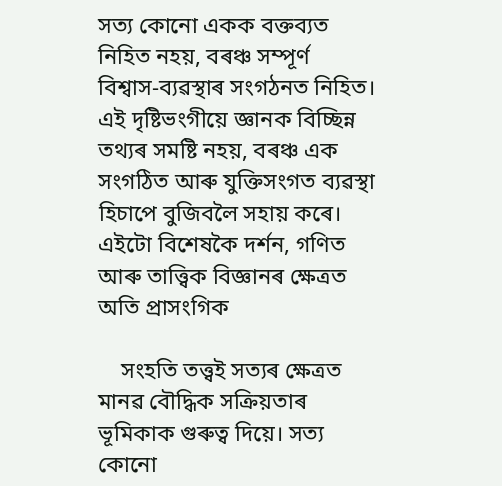সত্য কোনো একক বক্তব্যত নিহিত নহয়, বৰঞ্চ সম্পূর্ণ বিশ্বাস-ব্যৱস্থাৰ সংগঠনত নিহিত। এই দৃষ্টিভংগীয়ে জ্ঞানক বিচ্ছিন্ন তথ্যৰ সমষ্টি নহয়, বৰঞ্চ এক সংগঠিত আৰু যুক্তিসংগত ব্যৱস্থা হিচাপে বুজিবলৈ সহায় কৰে। এইটো বিশেষকৈ দর্শন, গণিত আৰু তাত্ত্বিক বিজ্ঞানৰ ক্ষেত্ৰত অতি প্রাসংগিক

    সংহতি তত্ত্বই সত্যৰ ক্ষেত্রত মানৱ বৌদ্ধিক সক্রিয়তাৰ ভূমিকাক গুৰুত্ব দিয়ে। সত্য কোনো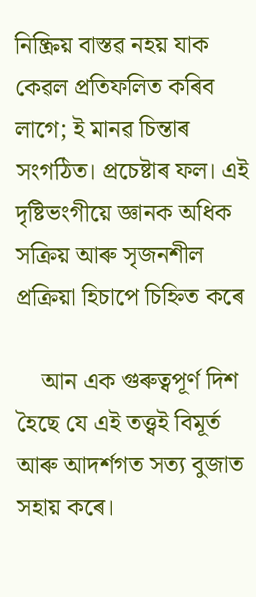নিষ্ক্রিয় বাস্তৱ নহয় যাক কেৱল প্রতিফলিত কৰিব লাগে; ই মানৱ চিন্তাৰ সংগঠিত। প্রচেষ্টাৰ ফল। এই দৃষ্টিভংগীয়ে জ্ঞানক অধিক সক্রিয় আৰু সৃজনশীল প্রক্রিয়া হিচাপে চিহ্নিত কৰে

    আন এক গুৰুত্বপূর্ণ দিশ হৈছে যে এই তত্ত্বই বিমূর্ত আৰু আদর্শগত সত্য বুজাত সহায় কৰে।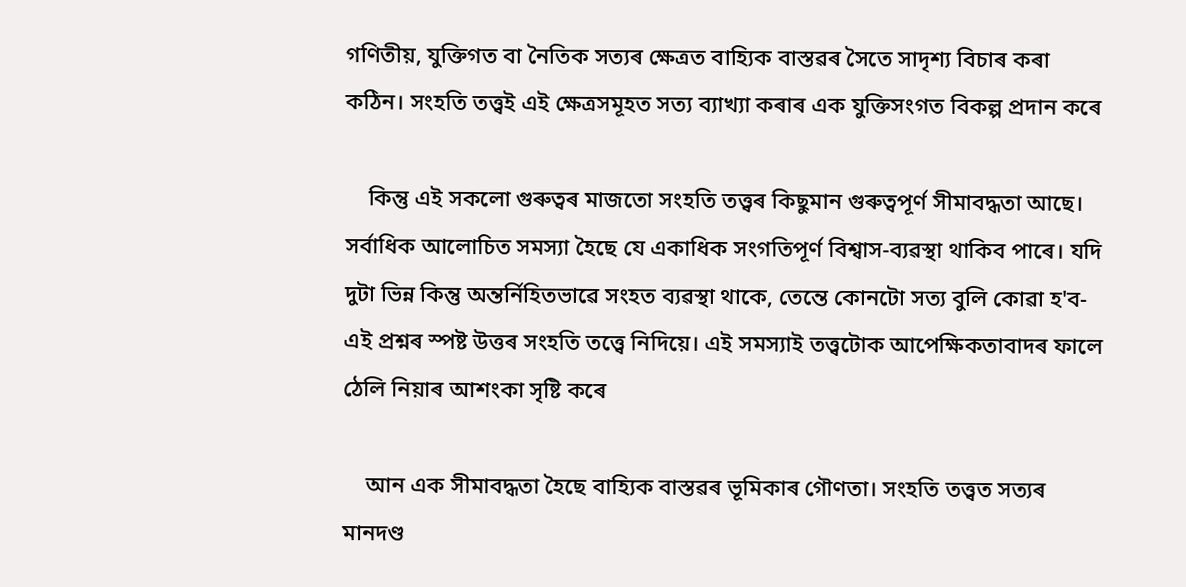গণিতীয়, যুক্তিগত বা নৈতিক সত্যৰ ক্ষেত্ৰত বাহ্যিক বাস্তৱৰ সৈতে সাদৃশ্য বিচাৰ কৰা কঠিন। সংহতি তত্ত্বই এই ক্ষেত্রসমূহত সত্য ব্যাখ্যা কৰাৰ এক যুক্তিসংগত বিকল্প প্রদান কৰে

    কিন্তু এই সকলো গুৰুত্বৰ মাজতো সংহতি তত্ত্বৰ কিছুমান গুৰুত্বপূৰ্ণ সীমাবদ্ধতা আছে। সর্বাধিক আলোচিত সমস্যা হৈছে যে একাধিক সংগতিপূর্ণ বিশ্বাস-ব্যৱস্থা থাকিব পাৰে। যদি দুটা ভিন্ন কিন্তু অন্তর্নিহিতভাৱে সংহত ব্যৱস্থা থাকে, তেন্তে কোনটো সত্য বুলি কোৱা হ'ব-এই প্রশ্নৰ স্পষ্ট উত্তৰ সংহতি তত্ত্বে নিদিয়ে। এই সমস্যাই তত্ত্বটোক আপেক্ষিকতাবাদৰ ফালে ঠেলি নিয়াৰ আশংকা সৃষ্টি কৰে

    আন এক সীমাবদ্ধতা হৈছে বাহ্যিক বাস্তৱৰ ভূমিকাৰ গৌণতা। সংহতি তত্ত্বত সত্যৰ মানদণ্ড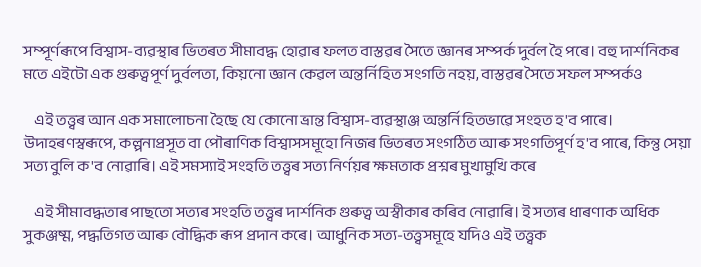সম্পূর্ণৰূপে বিশ্বাস-ব্যৱস্থাৰ ভিতৰত সীমাবদ্ধ হোৱাৰ ফলত বাস্তৱৰ সৈতে জ্ঞানৰ সম্পৰ্ক দুৰ্বল হৈ পৰে। বহু দার্শনিকৰ মতে এইটো এক গুৰুত্বপূৰ্ণ দুর্বলতা, কিয়নো জ্ঞান কেৱল অন্তর্নিহিত সংগতি নহয়, বাস্তৱৰ সৈতে সফল সম্পর্কও

    এই তত্ত্বৰ আন এক সমালোচনা হৈছে যে কোনো ভ্রান্ত বিশ্বাস-ব্যৱস্থাঞ্জ অন্তর্নিহিতভাৱে সংহত হ'ব পাৰে। উদাহৰণস্বৰূপে, কল্পনাপ্রসূত বা পৌৰাণিক বিশ্বাসসমূহো নিজৰ ভিতৰত সংগঠিত আৰু সংগতিপূৰ্ণ হ'ব পাৰে, কিন্তু সেয়া সত্য বুলি ক'ব নোৱাৰি। এই সমস্যাই সংহতি তত্ত্বৰ সত্য নিৰ্ণয়ৰ ক্ষমতাক প্ৰশ্নৰ মুখামুখি কৰে

    এই সীমাবদ্ধতাৰ পাছতো সত্যৰ সংহতি তত্ত্বৰ দার্শনিক গুৰুত্ব অস্বীকাৰ কৰিব নোৱাৰি। ই সত্যৰ ধাৰণাক অধিক সুকঞ্জষ্ম, পদ্ধতিগত আৰু বৌদ্ধিক ৰূপ প্ৰদান কৰে। আধুনিক সত্য-তত্ত্বসমূহে যদিও এই তত্ত্বক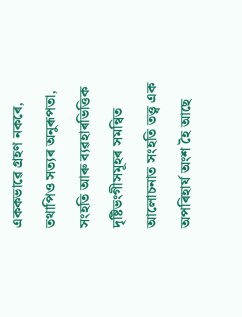এককভাৱে গ্রহণ নকৰে, তথাপিও সত্যৰ অনুৰূপতা, সংহতি আৰু ব্যৱহাৰভিত্তিক দৃষ্টিভংগীসমূহৰ সমন্বিত আলোচনাত সংহতি তত্ত্ব এক অপৰিহাৰ্য অংশ হৈ আছে